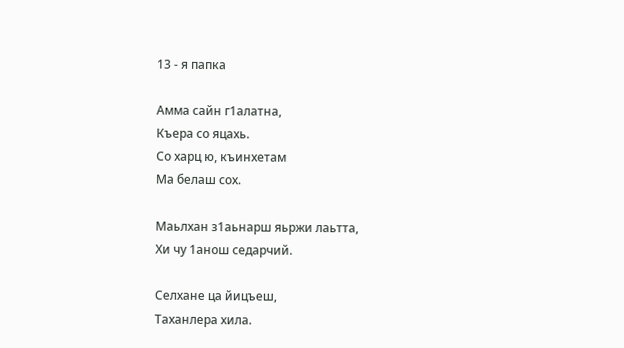13 - я папка

Амма сайн г1алатна,
Къера со яцахь.
Со харц ю, къинхетам
Ма белаш сох.

Маьлхан з1аьнарш яьржи лаьтта,
Хи чу 1анош седарчий.

Селхане ца йицъеш,
Таханлера хила.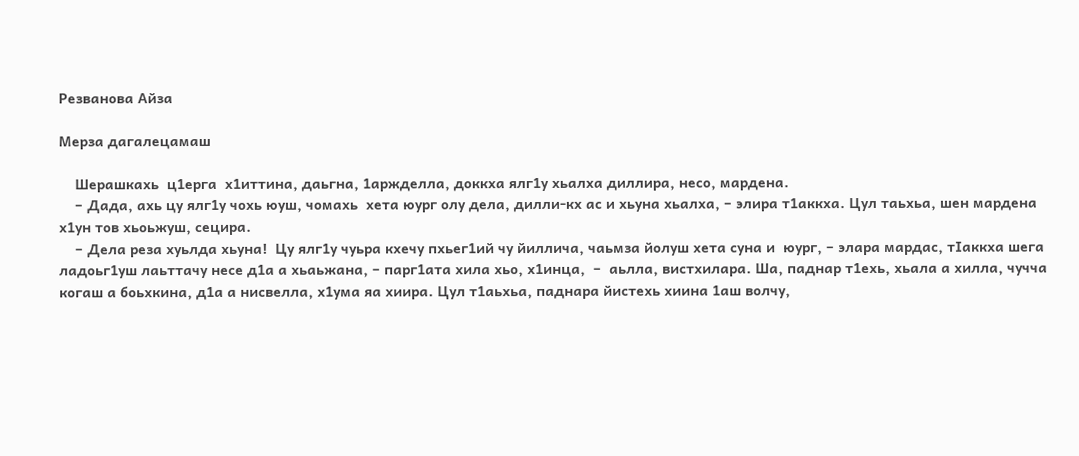Резванова Айза

Мерза дагалецамаш

    Шерашкахь  ц1ерга  х1иттина, даьгна, 1аржделла, доккха ялг1у хьалха диллира, несо, мардена.
    – Дада, ахь цу ялг1у чохь юуш, чомахь  хета юург олу дела, дилли-кх ас и хьуна хьалха, – элира т1аккха. Цул таьхьа, шен мардена х1ун тов хьоьжуш, сецира.
    – Дела реза хуьлда хьуна!  Цу ялг1у чуьра кхечу пхьег1ий чу йиллича, чаьмза йолуш хета суна и  юург, – элара мардас, тIаккха шега ладоьг1уш лаьттачу несе д1а а хьаьжана, – парг1ата хила хьо, х1инца,  –  аьлла, вистхилара. Ша, паднар т1ехь, хьала а хилла, чучча когаш а боьхкина, д1а а нисвелла, х1ума яа хиира. Цул т1аьхьа, паднара йистехь хиина 1аш волчу,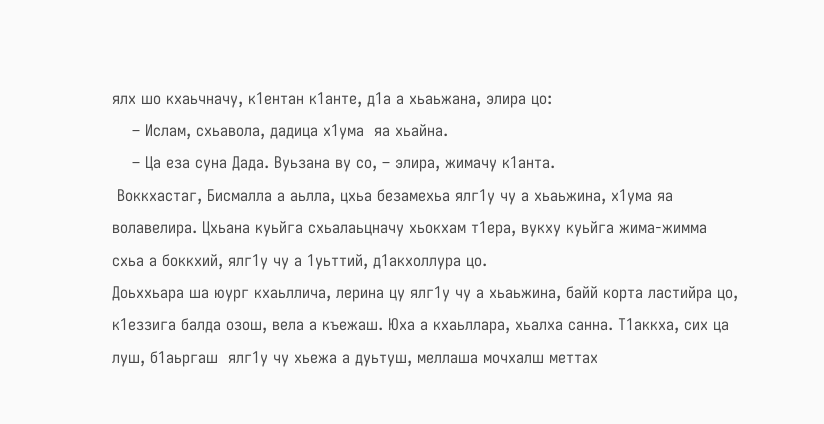ялх шо кхаьчначу, к1ентан к1анте, д1а а хьаьжана, элира цо:
    – Ислам, схьавола, дадица х1ума  яа хьайна.
    – Ца еза суна Дада. Вуьзана ву со, – элира, жимачу к1анта.
 Воккхастаг, Бисмалла а аьлла, цхьа безамехьа ялг1у чу а хьаьжина, х1ума яа волавелира. Цхьана куьйга схьалаьцначу хьокхам т1ера, вукху куьйга жима-жимма схьа а боккхий, ялг1у чу а 1уьттий, д1акхоллура цо.
Доьххьара ша юург кхаьллича, лерина цу ялг1у чу а хьаьжина, байй корта ластийра цо, к1еззига балда озош, вела а къежаш. Юха а кхаьллара, хьалха санна. Т1аккха, сих ца луш, б1аьргаш  ялг1у чу хьежа а дуьтуш, меллаша мочхалш меттах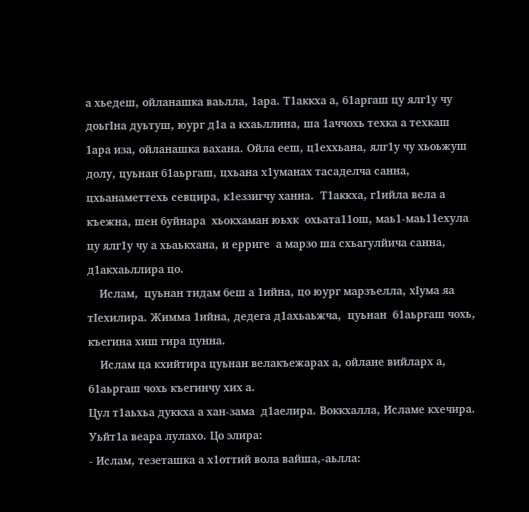а хьедеш, ойланашка ваьлла, 1ара. Т1аккха а, б1аргаш цу ялг1у чу доьгIна дуьтуш, юург д1а а кхаьллина, ша 1аччохь техка а техкаш 1ара иза, ойланашка вахана. Ойла ееш, ц1еххьана, ялг1у чу хьоьжуш долу, цуьнан б1аьргаш, цхьана х1уманах тасаделча санна, цхьанаметтехь севцира, к1еззигчу ханна.  Т1аккха, г1ийла вела а къежна, шен буйнара  хьокхаман юьхк  охьата11ош, маь1-маь11ехула цу ялг1у чу а хьаькхана, и ерриге  а марзо ша схьагулйича санна, д1акхаьллира цо.
    Ислам,  цуьнан тидам беш а 1ийна, цо юург марзъелла, хIума яа тIехилира. Жимма 1ийна, дедега д1ахьаьжча,  цуьнан  б1аьргаш чохь,  къегина хиш гира цунна.
    Ислам ца кхийтира цуьнан велакъежарах а, ойлане вийларх а, б1аьргаш чохь къегинчу хих а.
Цул т1аьхьа дуккха а хан-зама  д1аелира. Воккхалла, Исламе кхечира.
Уьйт1а веара лулахо. Цо элира:
- Ислам, тезеташка а х1оттий вола вайша,-аьлла: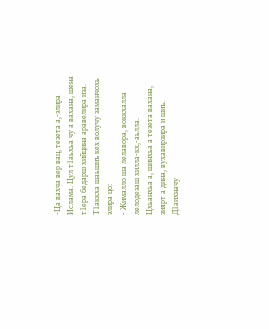-Ца вахча вер вац, тезета а,-элира Ислама. Цул т1аьхьа чу а вахана, шена т1ера бедарш хийцина аравелира иза. Т1аккха шаьшиъ кех волучу заманчохь элира цо:
- Жималло ша лелавора, воккхалла лелодезаш хилла-кх,-аьлла.
Цхьанхьа а, шинхьа а тезета вахана, зиярт а дина, вухавирзира и шиъ. Д1аихначу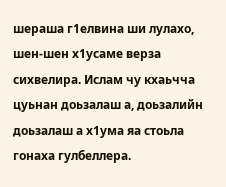шераша г1елвина ши лулахо, шен-шен х1усаме верза сихвелира. Ислам чу кхаьчча цуьнан доьзалаш а, доьзалийн доьзалаш а х1ума яа стоьла гонаха гулбеллера.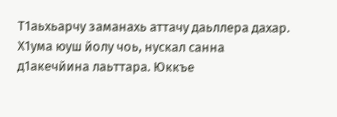Т1аьхьарчу заманахь аттачу даьллера дахар. Х1ума юуш йолу чоь, нускал санна д1акечйина лаьттара. Юккъе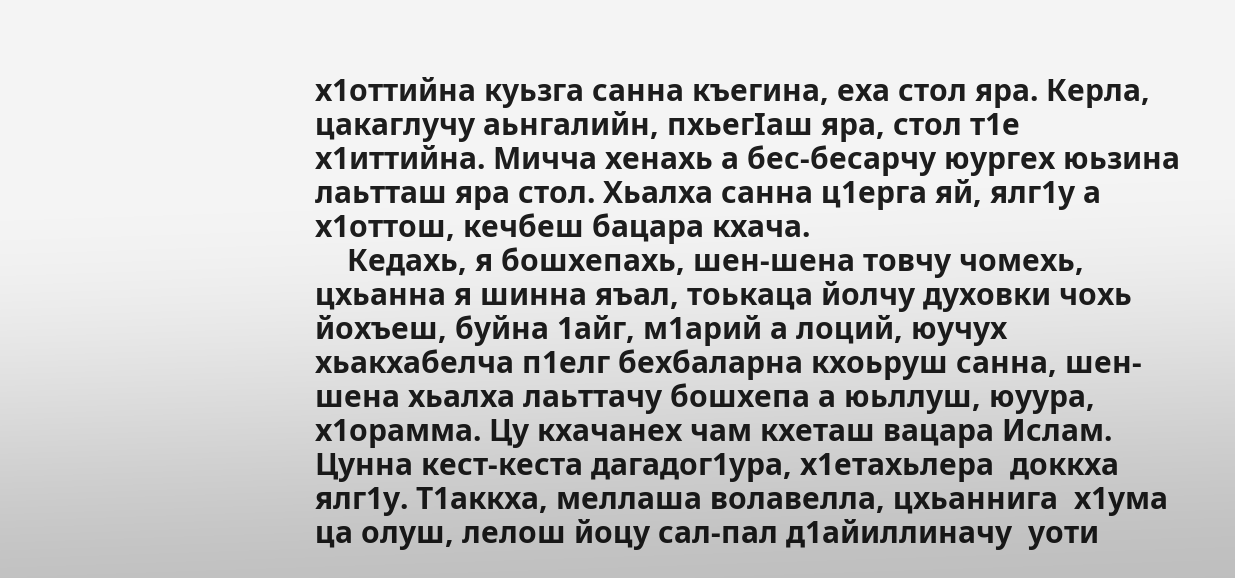х1оттийна куьзга санна къегина, еха стол яра. Керла, цакаглучу аьнгалийн, пхьегIаш яра, стол т1е  х1иттийна. Мичча хенахь а бес-бесарчу юургех юьзина лаьтташ яра стол. Хьалха санна ц1ерга яй, ялг1у а х1оттош, кечбеш бацара кхача.
    Кедахь, я бошхепахь, шен-шена товчу чомехь, цхьанна я шинна яъал, тоькаца йолчу духовки чохь йохъеш, буйна 1айг, м1арий а лоций, юучух хьакхабелча п1елг бехбаларна кхоьруш санна, шен-шена хьалха лаьттачу бошхепа а юьллуш, юуура, х1орамма. Цу кхачанех чам кхеташ вацара Ислам. Цунна кест-кеста дагадог1ура, х1етахьлера  доккха ялг1у. Т1аккха, меллаша волавелла, цхьаннига  х1ума ца олуш, лелош йоцу сал-пал д1айиллиначу  уоти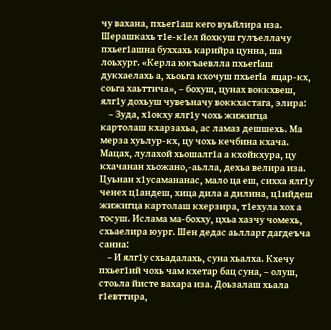чу вахана, пхьег1аш кего вуьйлира иза. Шерашкахь т1е-к1ел йохкуш гулъеллачу пхьег1ашна буххахь карийра цунна, ша лоьхург. «Керла юкъаевлла пхьегIаш дукхаелахь а, хьоьга кхочуш пхьегIа  яцар-кх, соьга хаьттича», – бохуш, цунах воккхвеш, ялг1у дохьуш чувеъначу воккхастага, элира:
    – Зуда, х1окху ялг1у чохь жижигца картолаш кхарзахьа, ас ламаз дешшехь. Ма мерза хуьлур-кх, цу чохь кечбина кхача. Мацах, лулахой хьошалг1а а кхойкхура, цу кхачанан хьожано,-аьлла, дехьа велира иза. Цуьнан х1усамананас, мало ца еш, сихха ялг1у ченех ц1андеш, хица дила а дилина, ц1ийдеш жижигца картолаш кхерзира, т1ехула хох а тосуш. Ислама ма-бохху, цхьа хазчу чомехь, схьаелира юург. Шен дедас аьлларг дагдеъча санна:
    – И ялг1у схьадалахь, суна хьалха. Кхечу пхьег1ий чохь чам кхетар бац суна, – олуш, стоьла йисте вахара иза. Доьзалаш хьала г1евттира,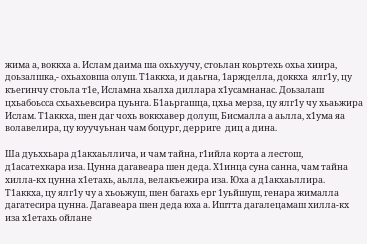жима а, воккха а. Ислам даима ша охьхуучу, стоьлан коьртехь охьа хиира, доьзалшка,- охьаховша олуш. Т1аккха, и даьгна, 1аржделла, доккха  ялг1у, цу къегинчу стоьла т1е, Исламна хьалха диллара х1усамнанас. Доьзалаш цхьабоьсса схьахьевсира цуьнга. Б1аьргашца, цхьа мерза, цу ялг1у чу хьаьжира Ислам. Т1аккха, шен даг чохь воккхавер долуш, Бисмалла а аьлла, х1ума яа волавелира, цу юуучуьнан чам боцург, дерриге  диц а дина.

Ша дуьххьара д1акхаьллича, и чам тайна, г1ийла корта а лестош, д1асатехкара иза. Цунна дагавеара шен деда. Х1инца суна санна, чам тайна хилла-кх цунна х1етахь, аьлла, велакъежира иза. Юха а д1акхаьллира. Т1аккха, цу ялг1у чу а хьоьжуш, шен багахь ерг 1уьйшуш, генара жималла дагатесира цунна. Дагавеара шен деда юха а. Иштта дагалецамаш хилла-кх иза х1етахь ойлане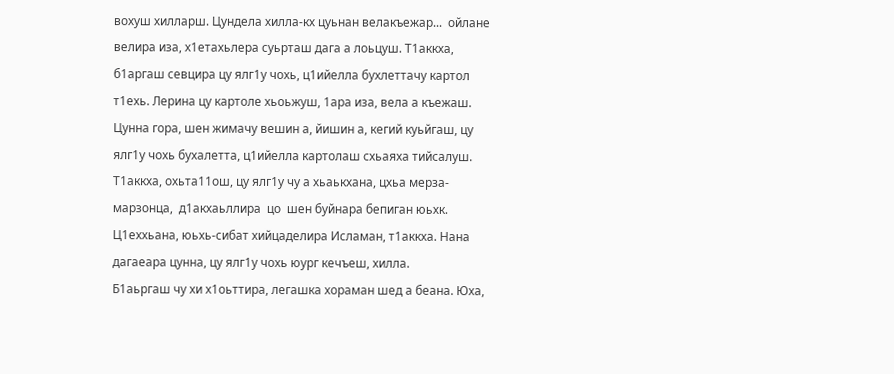вохуш хилларш. Цундела хилла-кх цуьнан велакъежар...  ойлане велира иза, х1етахьлера суьрташ дага а лоьцуш. Т1аккха, б1аргаш севцира цу ялг1у чохь, ц1ийелла бухлеттачу картол т1ехь. Лерина цу картоле хьоьжуш, 1ара иза, вела а къежаш. Цунна гора, шен жимачу вешин а, йишин а, кегий куьйгаш, цу ялг1у чохь бухалетта, ц1ийелла картолаш схьаяха тийсалуш. Т1аккха, охьта11ош, цу ялг1у чу а хьаькхана, цхьа мерза-марзонца,  д1акхаьллира  цо  шен буйнара бепиган юьхк. Ц1еххьана, юьхь-сибат хийцаделира Исламан, т1аккха. Нана дагаеара цунна, цу ялг1у чохь юург кечъеш, хилла.
Б1аьргаш чу хи х1оьттира, легашка хораман шед а беана. Юха,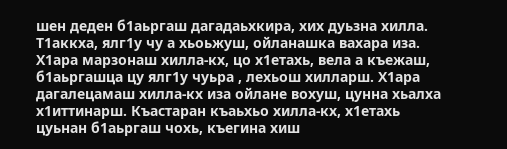шен деден б1аьргаш дагадаьхкира, хих дуьзна хилла. Т1аккха, ялг1у чу а хьоьжуш, ойланашка вахара иза. Х1ара марзонаш хилла-кх, цо х1етахь, вела а къежаш, б1аьргашца цу ялг1у чуьра , лехьош хилларш. Х1ара дагалецамаш хилла-кх иза ойлане вохуш, цунна хьалха х1иттинарш. Къастаран къаьхьо хилла-кх, х1етахь цуьнан б1аьргаш чохь, къегина хиш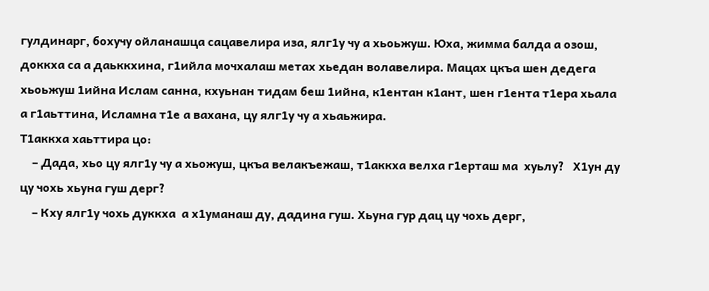гулдинарг, бохучу ойланашца сацавелира иза, ялг1у чу а хьоьжуш. Юха, жимма балда а озош, доккха са а даьккхина, г1ийла мочхалаш метах хьедан волавелира. Мацах цкъа шен дедега хьоьжуш 1ийна Ислам санна, кхуьнан тидам беш 1ийна, к1ентан к1ант, шен г1ента т1ера хьала а г1аьттина, Исламна т1е а вахана, цу ялг1у чу а хьаьжира.
Т1аккха хаьттира цо:
    – Дада, хьо цу ялг1у чу а хьожуш, цкъа велакъежаш, т1аккха велха г1ерташ ма  хуьлу?   Х1ун ду цу чохь хьуна гуш дерг?
    – Кху ялг1у чохь дуккха  а х1уманаш ду, дадина гуш. Хьуна гур дац цу чохь дерг,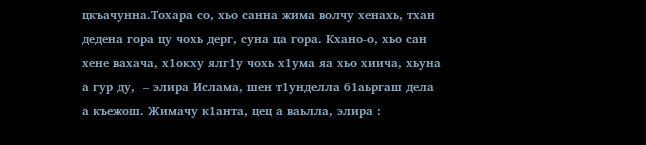цкъачунна.Тохара со, хьо санна жима волчу хенахь, тхан дедена гора цу чохь дерг, суна ца гора. Кхано-о, хьо сан хене вахача, х1окху ялг1у чохь х1ума яа хьо хиича, хьуна а гур ду,  – элира Ислама, шен т1унделла б1аьргаш дела а къежош. Жимачу к1анта, цец а ваьлла, элира :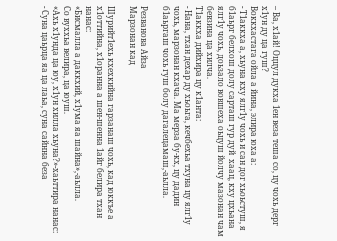– Ва, х1ай! Оццул дукха 1ен веза теша со, цу чохь дерг х1ун ду ца гуш?
Воккхастага ойла а йина, элира юха а:
- Т1аккха а, хьуна кху ялг1у чохь и сан дог хьоьстуш, я б1аьрг белхош долу сарташ гур дуй  хаац, кху цхьана ялг1у чохь, доьзало вовшеха оьцуш йолчу мазонан чам бевзина ца хилча.
Т1аккха дийхира цу к1анта:
- Нана, тхан дехар ду хьоьга, кечбехьа тхуна цу ялг1у чохь, марзонан кхача. Ма мерза бу-кх, цу дадин б1аьргаш чохь гуш болу дагалецамаш,-аьлла.

Резванова Айза
Марзонан кад

Шурийт1ехь кхехкийна гарзанаш чохь, кад юккъе а х1оттийна, х1оранна а шен-шенна 1айг белира тхан нанас:
«Бисмалла а даккхий, х1ума яа шайна»,-аьлла.
Со вуххьа велира, ца юуш.
«Ахь х1унда ца юу, х1ун хилла хьуна?»-хаьттира нанас:
- Суна цаьрца яа ца лаьа, суна сайнна беза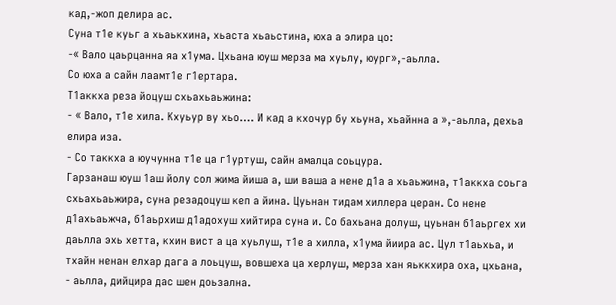кад,-жоп делира ас.
Суна т1е куьг а хьаькхина, хьаста хьаьстина, юха а элира цо:
-« Вало цаьрцанна яа х1ума. Цхьана юуш мерза ма хуьлу, юург»,-аьлла.
Со юха а сайн лаамт1е г1ертара.
Т1аккха реза йоцуш схьахьаьжина:
- « Вало, т1е хила. Кхуьур ву хьо…. И кад а кхочур бу хьуна, хьайнна а »,-аьлла, дехьа елира иза.
- Со таккха а юучунна т1е ца г1уртуш, сайн амалца соьцура.
Гарзанаш юуш 1аш йолу сол жима йиша а, ши ваша а нене д1а а хьаьжина, т1аккха соьга схьахьаьжира, суна резадоцуш кеп а йина. Цуьнан тидам хиллера церан. Со нене д1ахьаьжча, б1аьрхиш д1адохуш хийтира суна и. Со бахьана долуш, цуьнан б1аьргех хи даьлла эхь хетта, кхин вист а ца хуьлуш, т1е а хилла, х1ума йиира ас. Цул т1аьхьа, и тхайн ненан елхар дага а лоьцуш, вовшеха ца херлуш, мерза хан яьккхира оха, цхьана, - аьлла, дийцира дас шен доьзална.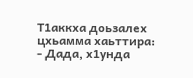Т1аккха доьзалех цхьамма хаьттира:
- Дада, х1унда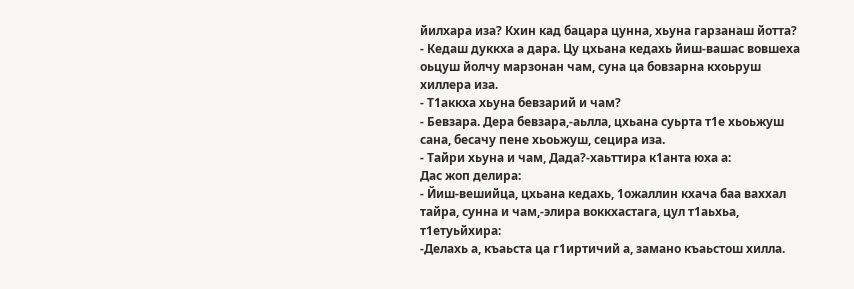йилхара иза? Кхин кад бацара цунна, хьуна гарзанаш йотта?
- Кедаш дуккха а дара. Цу цхьана кедахь йиш-вашас вовшеха оьцуш йолчу марзонан чам, суна ца бовзарна кхоьруш хиллера иза.
- Т1аккха хьуна бевзарий и чам?
- Бевзара. Дера бевзара,-аьлла, цхьана суьрта т1е хьоьжуш сана, бесачу пене хьоьжуш, сецира иза.
- Тайри хьуна и чам, Дада?-хаьттира к1анта юха а:
Дас жоп делира:
- Йиш-вешийца, цхьана кедахь, 1ожаллин кхача баа ваххал тайра, сунна и чам,-элира воккхастага, цул т1аьхьа, т1етуьйхира:
-Делахь а, къаьста ца г1иртичий а, замано къаьстош хилла.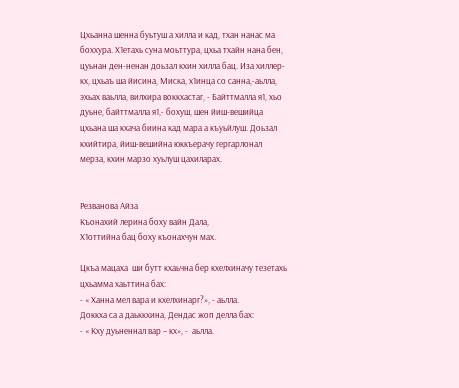Цхьанна шенна буьтуш а хилла и кад, тхан нанас ма боххура. Х1етахь суна моьттура, цхьа тхайн нана бен, цуьнан ден-ненан доьзал кхин хилла бац. Иза хиллер-кх, цхьаъ ша йисина, Миска, х1инца со санна,-аьлла, эхьах ваьлла, вилхира воккхастаг, - Байттмалла я1, хьо дуьне, байттмалла я1,- бохуш, шен йиш-вешийца цхьана ша кхача биина кад мара а къуьйлуш. Доьзал кхийтира, йиш-вешийна юккъерачу гергарлонал мерза, кхин марзо хуьлуш цахиларах.


Резванова Айза
Къонахий лерина боху вайн Дала,
Х1оттийна бац боху къонахчун мах.

Цкъа мацаха  ши бутт кхаьчна бер кхелхиначу тезетахь цхьамма хаьттина бах:
- « Ханна мел вара и кхелхинарг?», - аьлла.
Доккха са а даьккхина, Дендас жоп делла бах:
- « Кху дуьненнал вар – кх», -  аьлла.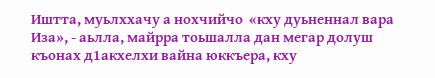Иштта, муьлххачу а нохчийчо  «кху дуьненнал вара Иза», - аьлла, майрра тоьшалла дан мегар долуш къонах д1акхелхи вайна юккъера, кху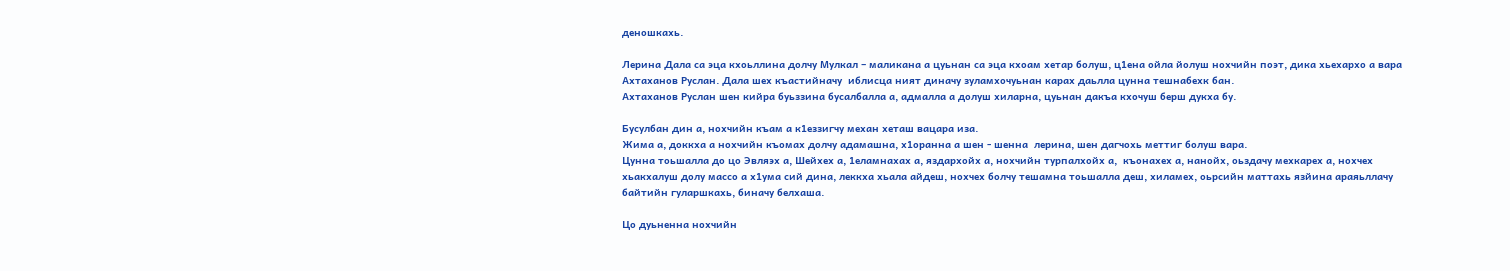деношкахь.

Лерина Дала са эца кхоьллина долчу Мулкал – маликана а цуьнан са эца кхоам хетар болуш, ц1ена ойла йолуш нохчийн поэт, дика хьехархо а вара Ахтаханов Руслан. Дала шех къастийначу  иблисца ният диначу зуламхочуьнан карах даьлла цунна тешнабехк бан.
Ахтаханов Руслан шен кийра буьззина бусалбалла а, адмалла а долуш хиларна, цуьнан дакъа кхочуш берш дукха бу.

Бусулбан дин а, нохчийн къам а к1еззигчу механ хеташ вацара иза.
Жима а, доккха а нохчийн къомах долчу адамашна, х1оранна а шен - шенна  лерина, шен дагчохь меттиг болуш вара.
Цунна тоьшалла до цо Эвляэх а, Шейхех а, 1еламнахах а, яздархойх а, нохчийн турпалхойх а,  къонахех а, нанойх, оьздачу мехкарех а, нохчех хьакхалуш долу массо а х1ума сий дина, леккха хьала айдеш, нохчех болчу тешамна тоьшалла деш, хиламех, оьрсийн маттахь язйина араяьллачу  байтийн гуларшкахь, биначу белхаша.

Цо дуьненна нохчийн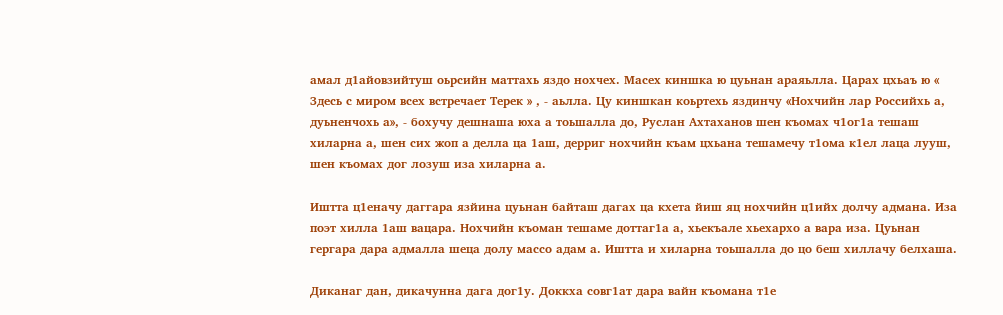амал д1айовзийтуш оьрсийн маттахь яздо нохчех. Масех киншка ю цуьнан араяьлла. Царах цхьаъ ю « Здесь с миром всех встречает Терек » , - аьлла. Цу киншкан коьртехь яздинчу «Нохчийн лар Российхь а, дуьненчохь а», - бохучу дешнаша юха а тоьшалла до, Руслан Ахтаханов шен къомах ч1ог1а тешаш хиларна а, шен сих жоп а делла ца 1аш, дерриг нохчийн къам цхьана тешамечу т1ома к1ел лаца лууш, шен къомах дог лозуш иза хиларна а.

Иштта ц1еначу даггара язйина цуьнан байташ дагах ца кхета йиш яц нохчийн ц1ийх долчу адмана. Иза поэт хилла 1аш вацара. Нохчийн къоман тешаме доттаг1а а, хьекъале хьехархо а вара иза. Цуьнан гергара дара адмалла шеца долу массо адам а. Иштта и хиларна тоьшалла до цо беш хиллачу белхаша.

Диканаг дан, дикачунна дага дог1у. Доккха совг1ат дара вайн къомана т1е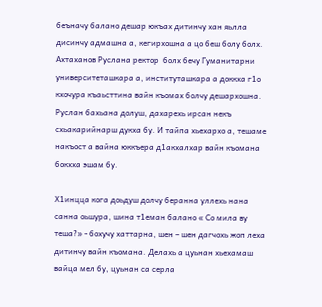беъначу балано дешар юкъах дитинчу хан яьлла дисинчу адмашна а, кегирхошна а цо беш болу болх.  Ахтаханов Руслана ректор  болх бечу Гуманитарни университеташкара а, институташкара а доккха г1о кхочура къаьсттина вайн къомах болчу дешархошна. Руслан бахьана долуш, дахарехь ирсан некъ схьакарийнарш дукха бу. И тайпа хьехархо а, тешаме накъост а вайна юккъера д1акхалхар вайн къомана бокхха эшам бу.

Х1инцца кога доьдуш долчу беранна уллехь нана санна оьшура, шина т1еман балано « Со мила ву теша?» - бохучу хаттарна, шен – шен дагчохь жоп леха дитинчу вайн къомана. Делахь а цуьнан хьехамаш вайца мел бу, цуьнан са серла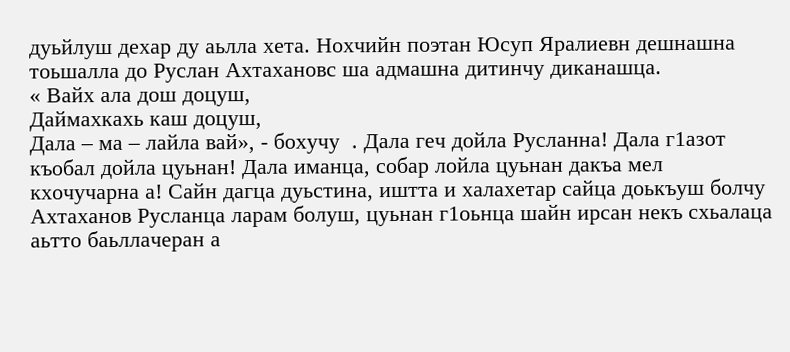дуьйлуш дехар ду аьлла хета. Нохчийн поэтан Юсуп Яралиевн дешнашна тоьшалла до Руслан Ахтахановс ша адмашна дитинчу диканашца.
« Вайх ала дош доцуш,
Даймахкахь каш доцуш,
Дала – ма – лайла вай», - бохучу  . Дала геч дойла Русланна! Дала г1азот къобал дойла цуьнан! Дала иманца, собар лойла цуьнан дакъа мел кхочучарна а! Сайн дагца дуьстина, иштта и халахетар сайца доькъуш болчу Ахтаханов Русланца ларам болуш, цуьнан г1оьнца шайн ирсан некъ схьалаца аьтто баьллачеран а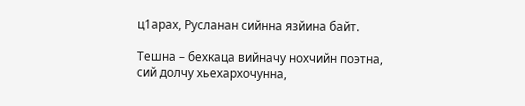ц1арах, Русланан сийнна язйина байт.

Тешна – бехкаца вийначу нохчийн поэтна,
сий долчу хьехархочунна,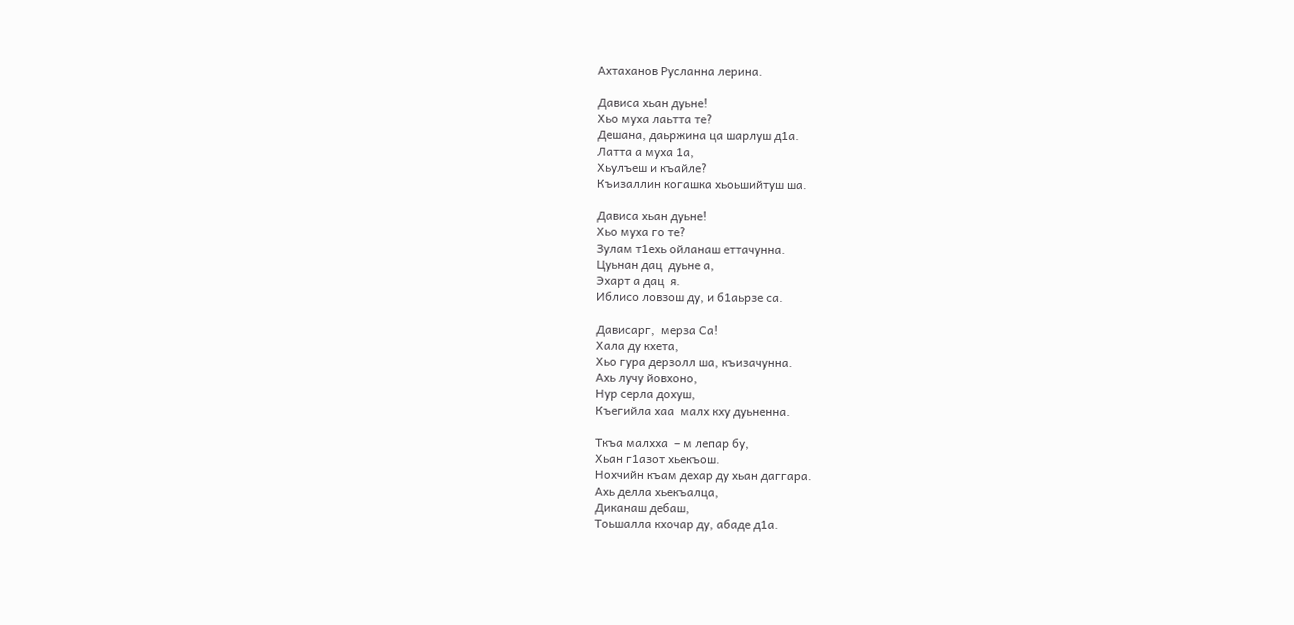Ахтаханов Русланна лерина.

Дависа хьан дуьне!
Хьо муха лаьтта те?
Дешана, даьржина ца шарлуш д1а.
Латта а муха 1а,
Хьулъеш и къайле?
Къизаллин когашка хьоьшийтуш ша.

Дависа хьан дуьне!
Хьо муха го те?
Зулам т1ехь ойланаш еттачунна.
Цуьнан дац  дуьне а,
Эхарт а дац  я.
Иблисо ловзош ду, и б1аьрзе са.

Дависарг,  мерза Са!
Хала ду кхета,
Хьо гура дерзолл ша, къизачунна.
Ахь лучу йовхоно,
Нур серла дохуш,
Къегийла хаа  малх кху дуьненна.

Ткъа малхха  – м лепар бу,
Хьан г1азот хьекъош.
Нохчийн къам дехар ду хьан даггара.
Ахь делла хьекъалца,
Диканаш дебаш,
Тоьшалла кхочар ду, абаде д1а.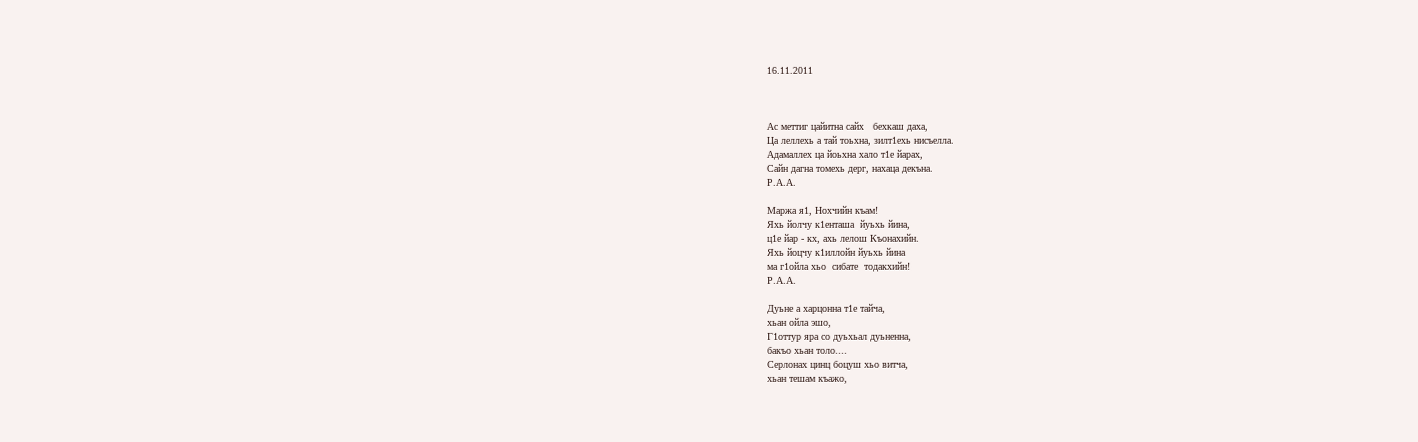16.11.2011



Ас меттиг цайитна сайх   бехкаш даха,
Ца леллехь а тай тоьхна, зилт1ехь нисъелла.
Адамаллех ца йоьхна хало т1е йарах,
Сайн дагна томехь дерг, нахаца декъна.
Р.А.А.

Маржа я1, Нохчийн къам!
Яхь йолчу к1енташа  йуьхь йина,
ц1е йар - кх, ахь лелош Къонахийн.
Яхь йоцчу к1иллойн йуьхь йина
ма г1ойла хьо  сибате  тодакхийн!
Р.А.А.

Дуьне а харцонна т1е тайча,
хьан ойла эшо,
Г1оттур яра со дуьхьал дуьненна,
бакъо хьан толо....
Серлонах цинц боцуш хьо витча,
хьан тешам къажо,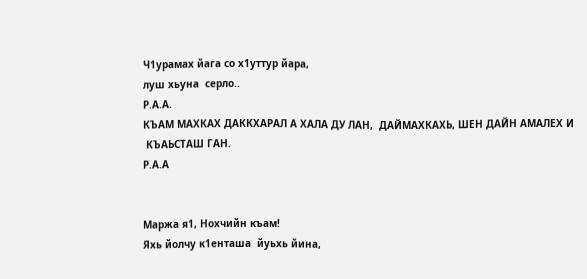Ч1урамах йага со х1уттур йара,
луш хьуна  серло..
Р.А.А.
КЪАМ МАХКАХ ДАККХАРАЛ А ХАЛА ДУ ЛАН,  ДАЙМАХКАХЬ, ШЕН ДАЙН АМАЛЕХ И
 КЪАЬСТАШ ГАН.
Р.А.А


Маржа я1, Нохчийн къам!
Яхь йолчу к1енташа  йуьхь йина,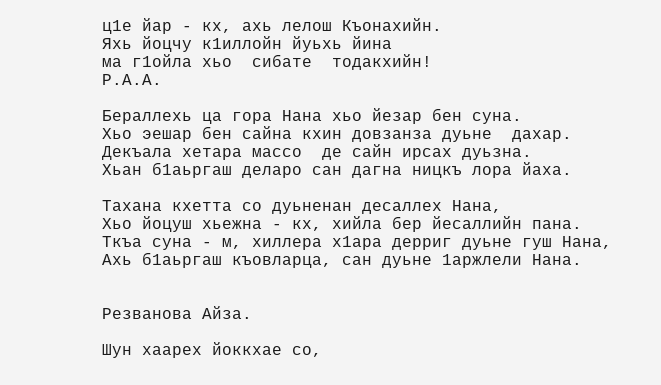ц1е йар - кх, ахь лелош Къонахийн.
Яхь йоцчу к1иллойн йуьхь йина
ма г1ойла хьо  сибате  тодакхийн!
Р.А.А.

Бераллехь ца гора Нана хьо йезар бен суна.
Хьо эешар бен сайна кхин довзанза дуьне  дахар.
Декъала хетара массо  де сайн ирсах дуьзна.
Хьан б1аьргаш деларо сан дагна ницкъ лора йаха.

Тахана кхетта со дуьненан десаллех Нана,
Хьо йоцуш хьежна - кх, хийла бер йесаллийн пана.
Ткъа суна - м, хиллера х1ара дерриг дуьне гуш Нана,
Ахь б1аьргаш къовларца, сан дуьне 1аржлели Нана.


Резванова Айза.

Шун хаарех йоккхае со,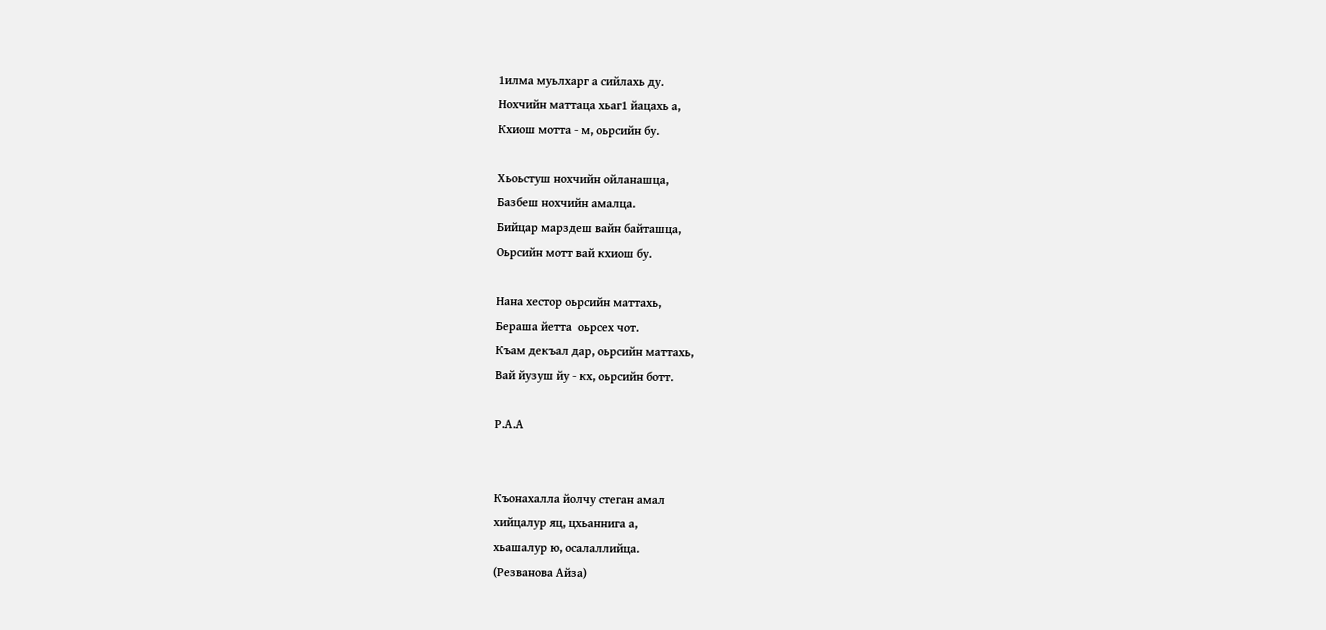1илма муьлхарг а сийлахь ду.
Нохчийн маттаца хьаг1 йацахь а,
Кхиош мотта - м, оьрсийн бу.

Хьоьстуш нохчийн ойланашца,
Базбеш нохчийн амалца.
Бийцар марздеш вайн байташца,
Оьрсийн мотт вай кхиош бу.

Нана хестор оьрсийн маттахь,
Бераша йетта  оьрсех чот.
Къам декъал дар, оьрсийн маттахь,
Вай йузуш йу - кх, оьрсийн ботт.

Р.А.А


Къонахалла йолчу стеган амал
хийцалур яц, цхьаннига а,
хьашалур ю, осалаллийца.
(Резванова Айза)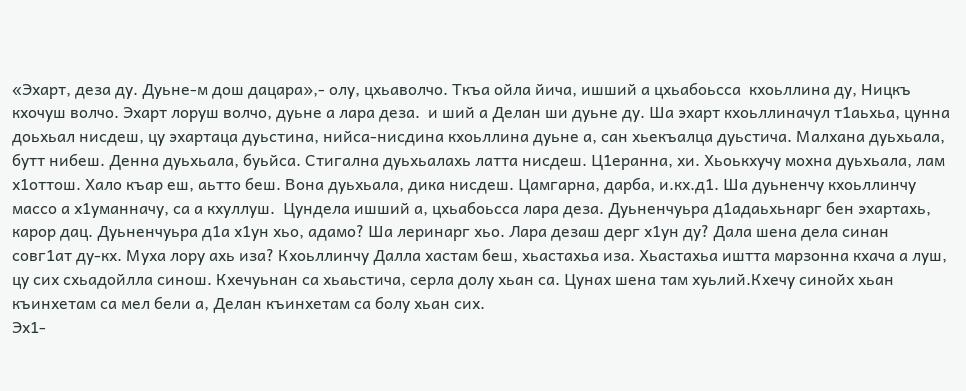«Эхарт, деза ду. Дуьне-м дош дацара»,- олу, цхьаволчо. Ткъа ойла йича, ишший а цхьабоьсса  кхоьллина ду, Ницкъ кхочуш волчо. Эхарт лоруш волчо, дуьне а лара деза.  и ший а Делан ши дуьне ду. Ша эхарт кхоьллиначул т1аьхьа, цунна доьхьал нисдеш, цу эхартаца дуьстина, нийса-нисдина кхоьллина дуьне а, сан хьекъалца дуьстича. Малхана дуьхьала, бутт нибеш. Денна дуьхьала, буьйса. Стигална дуьхьалахь латта нисдеш. Ц1еранна, хи. Хьоькхучу мохна дуьхьала, лам х1оттош. Хало къар еш, аьтто беш. Вона дуьхьала, дика нисдеш. Цамгарна, дарба, и.кх.д1. Ша дуьненчу кхоьллинчу массо а х1уманначу, са а кхуллуш.  Цундела ишший а, цхьабоьсса лара деза. Дуьненчуьра д1адаьхьнарг бен эхартахь, карор дац. Дуьненчуьра д1а х1ун хьо, адамо? Ша леринарг хьо. Лара дезаш дерг х1ун ду? Дала шена дела синан совг1ат ду-кх. Муха лору ахь иза? Кхоьллинчу Далла хастам беш, хьастахьа иза. Хьастахьа иштта марзонна кхача а луш, цу сих схьадойлла синош. Кхечуьнан са хьаьстича, серла долу хьан са. Цунах шена там хуьлий.Кхечу синойх хьан къинхетам са мел бели а, Делан къинхетам са болу хьан сих.
Эх1-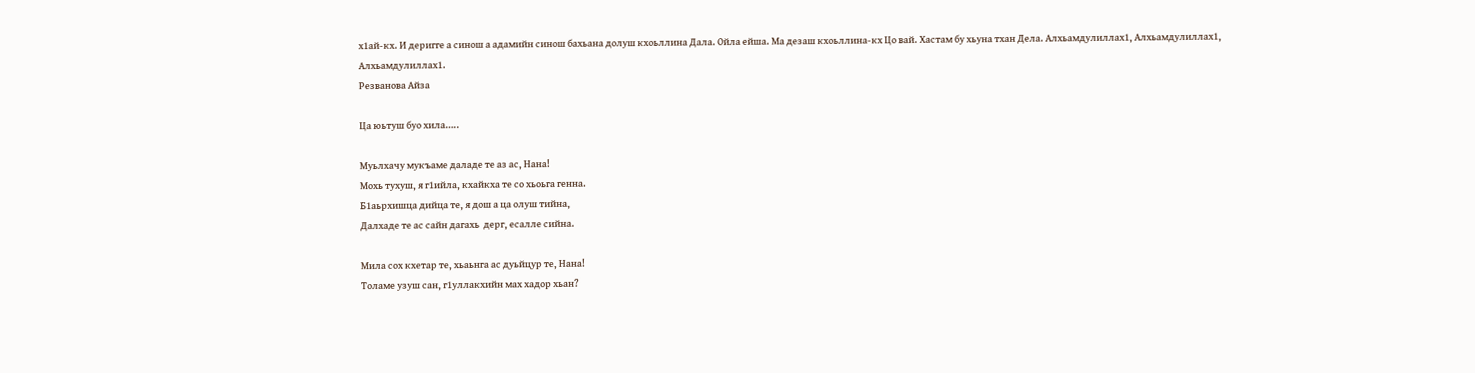х1ай-кх. И деригге а синош а адамийн синош бахьана долуш кхоьллина Дала. Ойла ейша. Ма дезаш кхоьллина-кх Цо вай. Хастам бу хьуна тхан Дела. Алхьамдулиллах1, Алхьамдулиллах1, Алхьамдулиллах1.
Резванова Айза

Ца юьтуш буо хила…..

Муьлхачу мукъаме даладе те аз ас, Нана!
Мохь тухуш, я г1ийла, кхайкха те со хьоьга генна.
Б1аьрхишца дийца те, я дош а ца олуш тийна,
Далхаде те ас сайн дагахь  дерг, есалле сийна.

Мила сох кхетар те, хьаьнга ас дуьйцур те, Нана!
Толаме узуш сан, г1уллакхийн мах хадор хьан?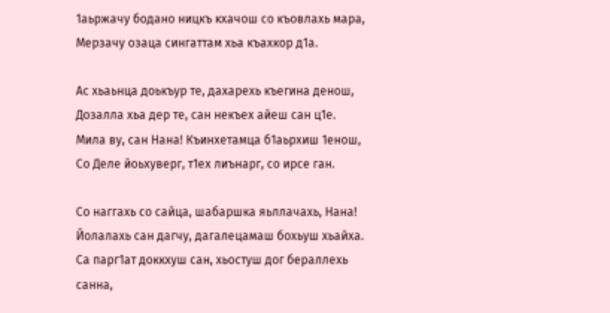1аьржачу бодано ницкъ кхачош со къовлахь мара,
Мерзачу озаца сингаттам хьа къахкор д1а.

Ас хьаьнца доькъур те, дахарехь къегина денош,
Дозалла хьа дер те, сан некъех айеш сан ц1е.
Мила ву, сан Нана! Къинхетамца б1аьрхиш 1енош,
Со Деле йоьхуверг, т1ех лиънарг, со ирсе ган.

Со наггахь со сайца, шабаршка яьллачахь, Нана!
Йолалахь сан дагчу, дагалецамаш бохьуш хьайха.
Са парг1ат доккхуш сан, хьостуш дог бераллехь санна,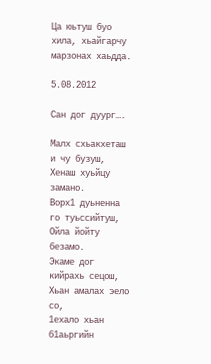Ца юьтуш буо хила, хьайгарчу марзонах хаьдда.

5.08.2012

Сан дог дуург….

Малх схьакхеташ и чу бузуш,
Хенаш хуьйцу замано.
Ворх1 дуьненна го туьссийтуш,
Ойла йойту безамо.
Экаме дог кийрахь сецош,
Хьан амалах эело со,
1ехало хьан б1аьргийн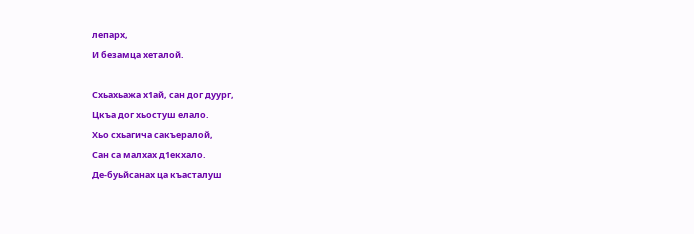лепарх,
И безамца хеталой.

Схьахьажа х1ай, сан дог дуург,
Цкъа дог хьостуш елало.
Хьо схьагича сакъералой,
Сан са малхах д1екхало.
Де-буьйсанах ца къасталуш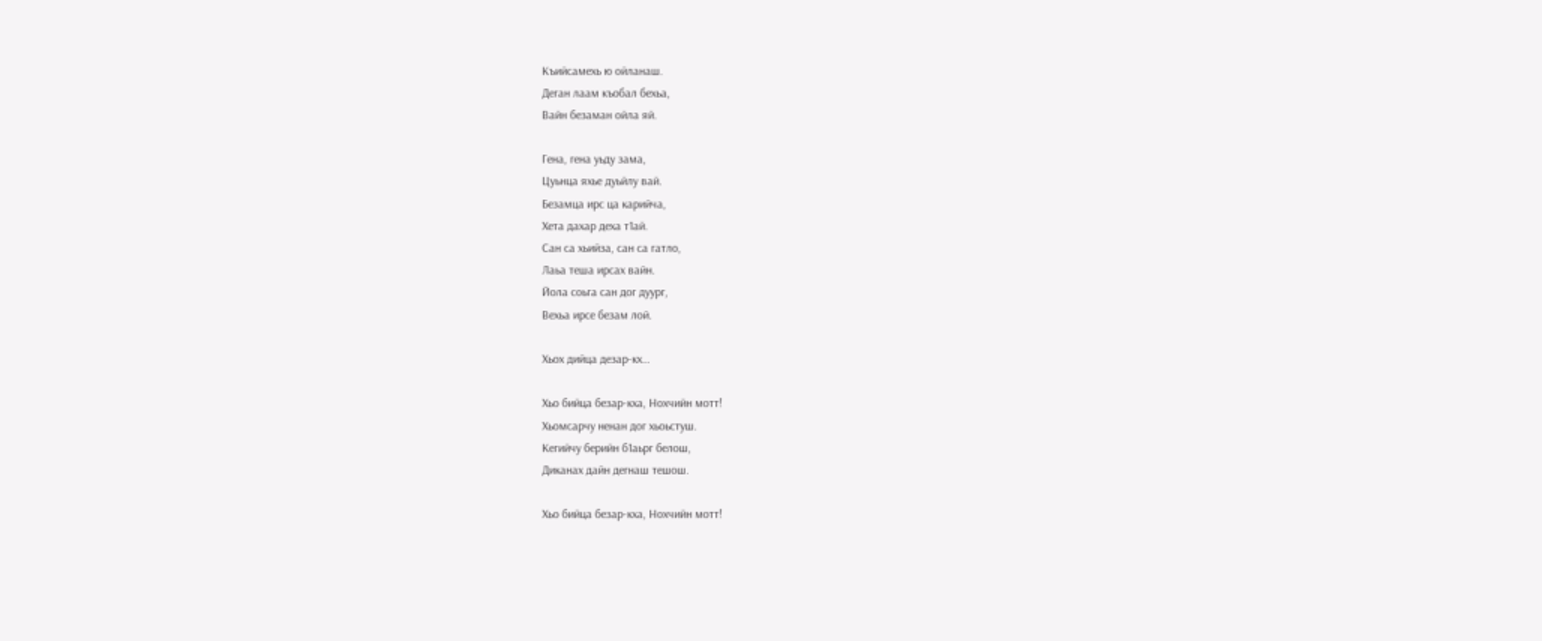Къийсамехь ю ойланаш.
Деган лаам къобал бехьа,
Вайн безаман ойла яй.

Гена, гена уьду зама,
Цуьнца яхье дуьйлу вай.
Безамца ирс ца карийча,
Хета дахар деха т1ай.
Сан са хьийза, сан са гатло,
Лаьа теша ирсах вайн.
Йола соьга сан дог дуург,
Вехьа ирсе безам лой.

Хьох дийца дезар-кх…

Хьо бийца безар-кха, Нохчийн мотт!
Хьомсарчу ненан дог хьоьстуш.
Кегийчу берийн б1аьрг белош,
Диканах дайн дегнаш тешош.

Хьо бийца безар-кха, Нохчийн мотт!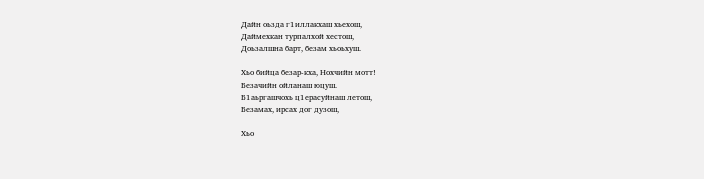Дайн оьзда г1иллакхаш хьехош,
Даймехкан турпалхой хестош,
Доьзалшна барт, безам хьоьхуш.

Хьо бийца безар-кха, Нохчийн мотт!
Безачийн ойланаш юцуш.
Б1аьргашчохь ц1ерасуйнаш летош,
Безамах, ирсах дог дузош,

Хьо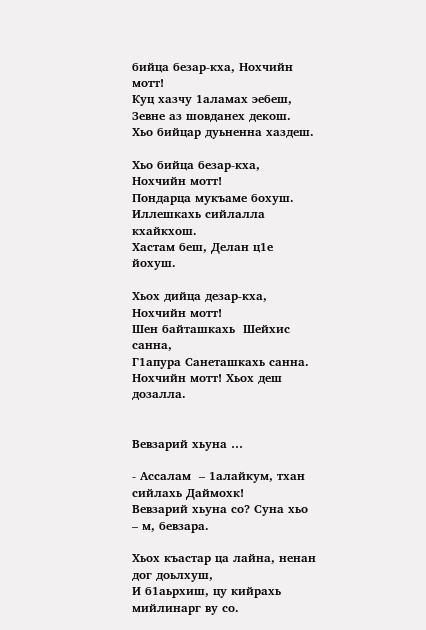бийца безар-кха, Нохчийн мотт!
Куц хазчу 1аламах эебеш,
Зевне аз шовданех декош.
Хьо бийцар дуьненна хаздеш.

Хьо бийца безар-кха, Нохчийн мотт!
Пондарца мукъаме бохуш.
Иллешкахь сийлалла кхайкхош.
Хастам беш, Делан ц1е йохуш.

Хьох дийца дезар-кха, Нохчийн мотт!
Шен байташкахь  Шейхис санна,
Г1апура Санеташкахь санна.
Нохчийн мотт! Хьох деш дозалла.


Вевзарий хьуна …

- Ассалам  – 1алайкум, тхан сийлахь Даймохк!
Вевзарий хьуна со? Суна хьо – м, бевзара.

Хьох къастар ца лайна, ненан дог доьлхуш,
И б1аьрхиш, цу кийрахь мийлинарг ву со.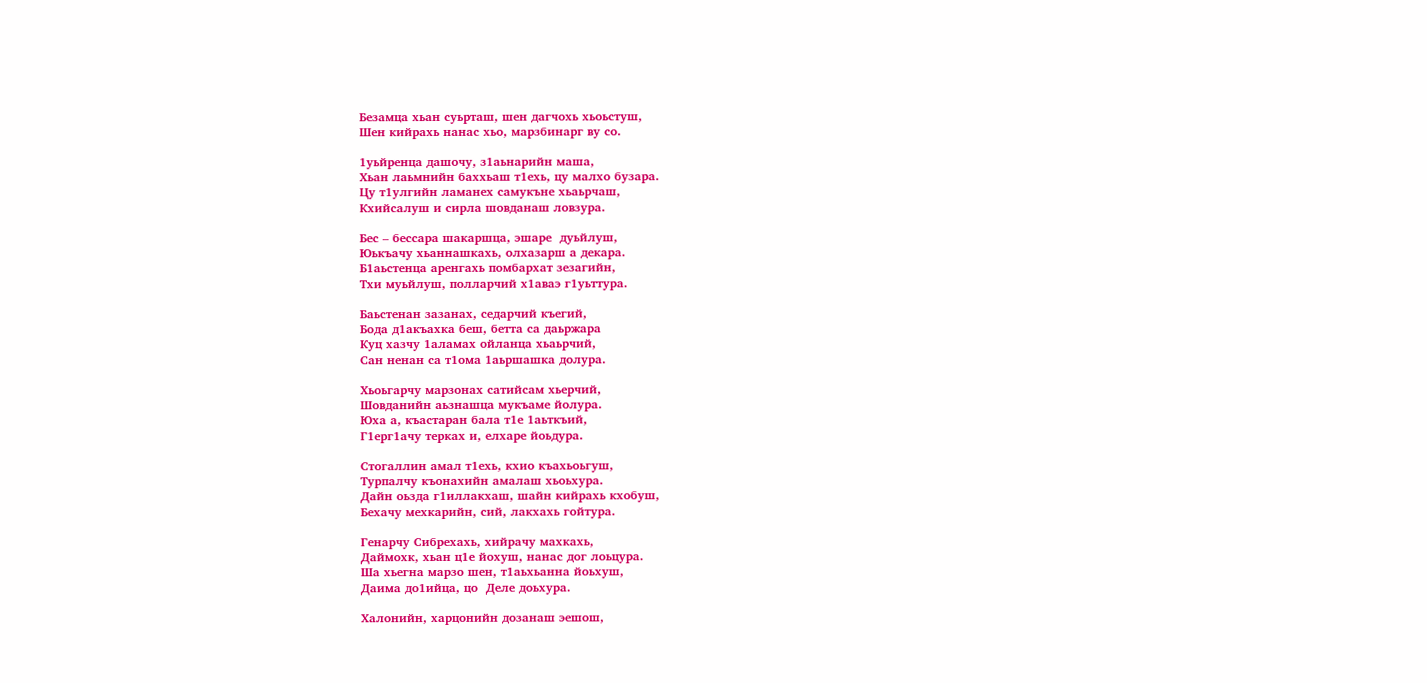Безамца хьан суьрташ, шен дагчохь хьоьстуш,
Шен кийрахь нанас хьо, марзбинарг ву со.

1уьйренца дашочу, з1аьнарийн маша,
Хьан лаьмнийн баххьаш т1ехь, цу малхо бузара.
Цу т1улгийн ламанех самукъне хьаьрчаш,
Кхийсалуш и сирла шовданаш ловзура.

Бес – бессара шакаршца, эшаре  дуьйлуш,
Юькъачу хьаннашкахь, олхазарш а декара.
Б1аьстенца аренгахь помбархат зезагийн,
Тхи муьйлуш, полларчий х1аваэ г1уьттура.

Баьстенан зазанах, седарчий къегий,
Бода д1акъахка беш, бетта са даьржара
Куц хазчу 1аламах ойланца хьаьрчий,
Сан ненан са т1ома 1аьршашка долура.

Хьоьгарчу марзонах сатийсам хьерчий,
Шовданийн аьзнашца мукъаме йолура.
Юха а, къастаран бала т1е 1аьткъий,
Г1ерг1ачу терках и, елхаре йоьдура.

Стогаллин амал т1ехь, кхио къахьоьгуш,
Турпалчу къонахийн амалаш хьоьхура.
Дайн оьзда г1иллакхаш, шайн кийрахь кхобуш,
Бехачу мехкарийн, сий, лакхахь гойтура.

Генарчу Сибрехахь, хийрачу махкахь,
Даймохк, хьан ц1е йохуш, нанас дог лоьцура.
Ша хьегна марзо шен, т1аьхьанна йоьхуш,
Даима до1ийца, цо  Деле доьхура.

Халонийн, харцонийн дозанаш эешош,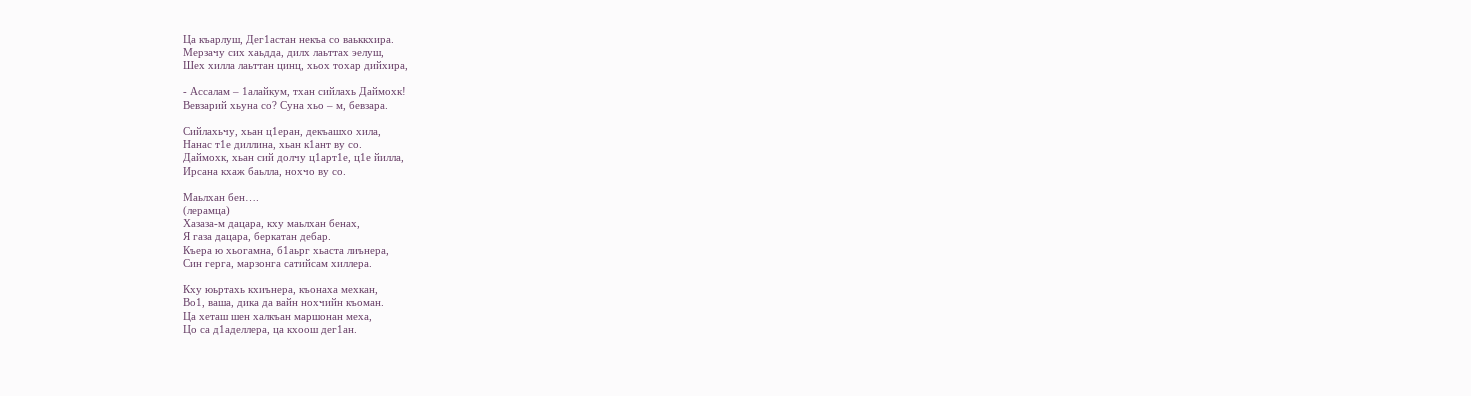Ца къарлуш, Дег1астан некъа со ваьккхира.
Мерзачу сих хаьдда, дилх лаьттах эелуш,
Шех хилла лаьттан цинц, хьох тохар дийхира,

- Ассалам – 1алайкум, тхан сийлахь Даймохк!
Вевзарий хьуна со? Суна хьо – м, бевзара.

Сийлахьчу, хьан ц1еран, декъашхо хила,
Нанас т1е диллина, хьан к1ант ву со.
Даймохк, хьан сий долчу ц1арт1е, ц1е йилла,
Ирсана кхаж баьлла, нохчо ву со.

Маьлхан бен….
(лерамца)
Хазаза-м дацара, кху маьлхан бенах,
Я газа дацара, беркатан дебар.
Къера ю хьогамна, б1аьрг хьаста лиънера,
Син герга, марзонга сатийсам хиллера.

Кху юьртахь кхиънера, къонаха мехкан,
Во1, ваша, дика да вайн нохчийн къоман.
Ца хеташ шен халкъан маршонан меха,
Цо са д1аделлера, ца кхоош дег1ан.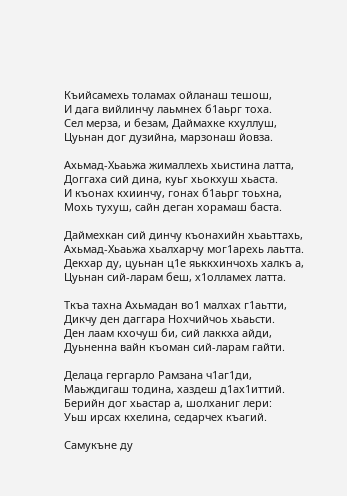Къийсамехь толамах ойланаш тешош,
И дага вийлинчу лаьмнех б1аьрг тоха.
Сел мерза, и безам, Даймахке кхуллуш,
Цуьнан дог дузийна, марзонаш йовза.

Ахьмад-Хьаьжа жималлехь хьистина латта,
Доггаха сий дина, куьг хьокхуш хьаста.
И къонах кхиинчу, гонах б1аьрг тоьхна,
Мохь тухуш, сайн деган хорамаш баста.

Даймехкан сий динчу къонахийн хьаьттахь,
Ахьмад-Хьаьжа хьалхарчу мог1арехь лаьтта.
Декхар ду, цуьнан ц1е яьккхинчохь халкъ а,
Цуьнан сий-ларам беш, х1олламех латта.

Ткъа тахна Ахьмадан во1 малхах г1аьтти,
Дикчу ден даггара Нохчийчоь хьаьсти.
Ден лаам кхочуш би, сий лаккха айди,
Дуьненна вайн къоман сий-ларам гайти.

Делаца гергарло Рамзана ч1аг1ди,
Маьждигаш тодина, хаздеш д1ах1иттий.
Берийн дог хьастар а, шолханиг лери:
Уьш ирсах кхелина, седарчех къагий.

Самукъне ду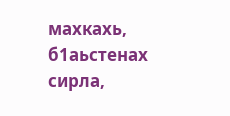махкахь, б1аьстенах сирла,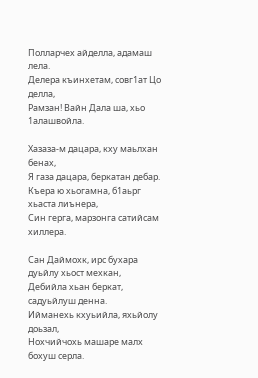Полларчех айделла, адамаш лела.
Делера къинхетам, совг1ат Цо делла,
Рамзан! Вайн Дала ша, хьо 1алашвойла.

Хазаза-м дацара, кху маьлхан бенах,
Я газа дацара, беркатан дебар.
Къера ю хьогамна, б1аьрг хьаста лиънера,
Син герга, марзонга сатийсам хиллера.

Сан Даймохк, ирс бухара дуьйлу хьост мехкан,
Дебийла хьан беркат, садуьйлуш денна.
Ийманехь кхуьийла, яхьйолу доьзал,
Нохчийчохь машаре малх бохуш серла.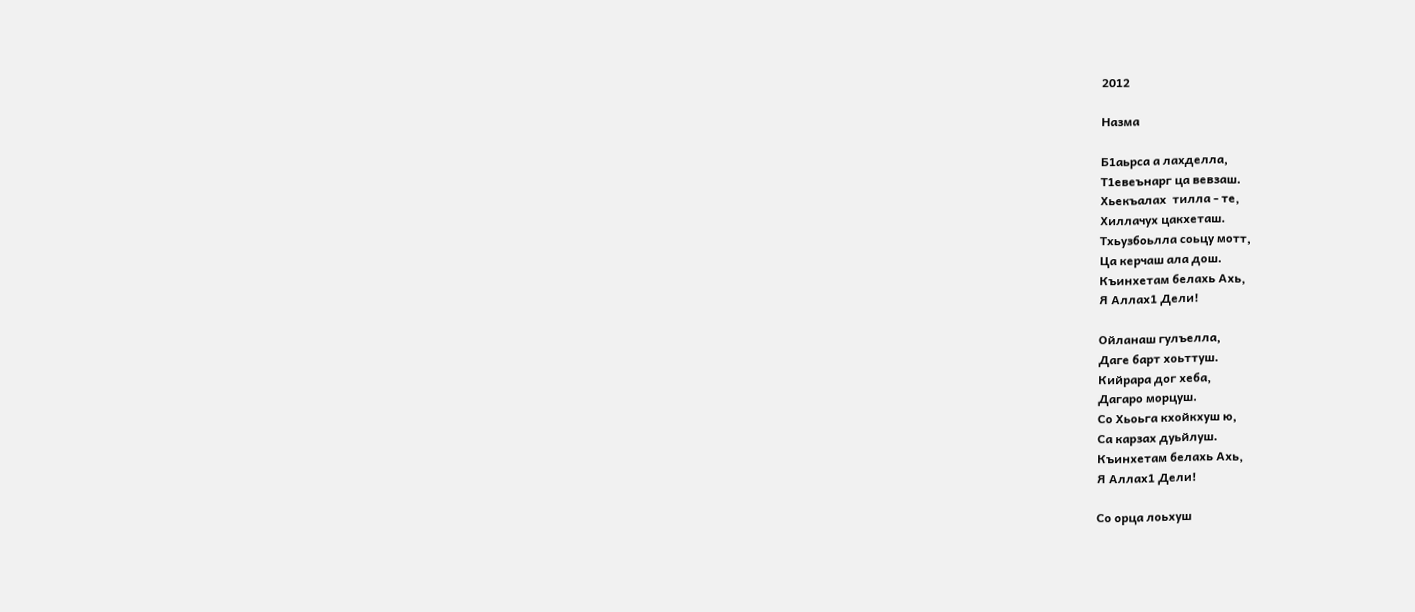2012

Назма

Б1аьрса а лахделла,
Т1евеънарг ца вевзаш.
Хьекъалах  тилла - те,
Хиллачух цакхеташ.
Тхьузбоьлла соьцу мотт,
Ца керчаш ала дош.
Къинхетам белахь Ахь,
Я Аллах1 Дели!

Ойланаш гулъелла,
Даге барт хоьттуш.
Кийрара дог хеба,
Дагаро морцуш.
Со Хьоьга кхойкхуш ю,
Са карзах дуьйлуш.
Къинхетам белахь Ахь,
Я Аллах1 Дели!

Со орца лоьхуш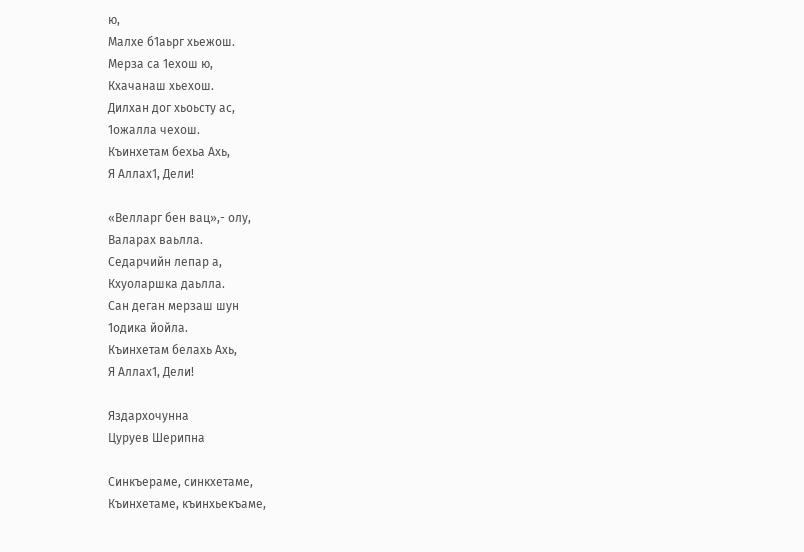ю,
Малхе б1аьрг хьежош.
Мерза са 1ехош ю,
Кхачанаш хьехош.
Дилхан дог хьоьсту ас,
1ожалла чехош.
Къинхетам бехьа Ахь,
Я Аллах1, Дели!

«Велларг бен вац»,- олу,
Валарах ваьлла.
Седарчийн лепар а,
Кхуоларшка даьлла.
Сан деган мерзаш шун
1одика йойла.
Къинхетам белахь Ахь,
Я Аллах1, Дели!

Яздархочунна
Цуруев Шерипна

Синкъераме, синкхетаме,
Къинхетаме, къинхьекъаме,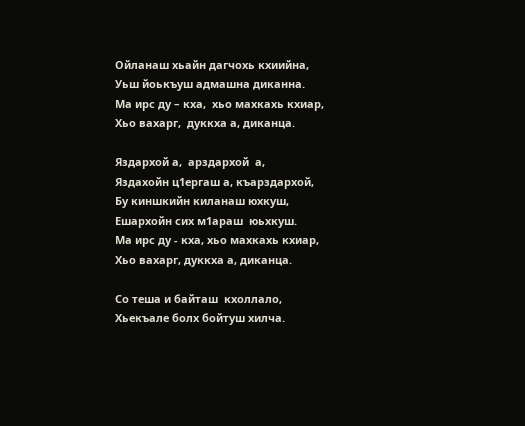Ойланаш хьайн дагчохь кхиийна,
Уьш йоькъуш адмашна диканна.
Ма ирс ду – кха,  хьо махкахь кхиар,
Хьо вахарг,  дуккха а, диканца.

Яздархой а,  арздархой  а,
Яздахойн ц1ергаш а, къарздархой,
Бу киншкийн киланаш юхкуш,
Ешархойн сих м1араш  юьхкуш.
Ма ирс ду - кха, хьо махкахь кхиар,
Хьо вахарг, дуккха а, диканца.

Со теша и байташ  кхоллало,
Хьекъале болх бойтуш хилча.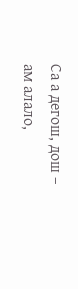Са а дегош, дош – ам алало,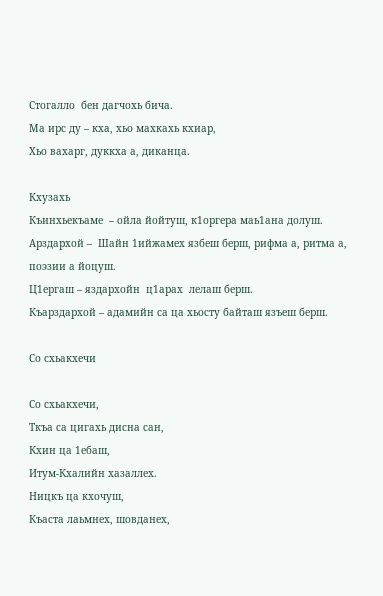Стогалло  бен дагчохь бича.
Ма ирс ду – кха, хьо махкахь кхиар,
Хьо вахарг, дуккха а, диканца.

Кхузахь
Къинхьекъаме  – ойла йойтуш, к1оргера маь1ана долуш.
Арздархой –  Шайн 1ийжамех язбеш берш, рифма а, ритма а, поэзии а йоцуш.
Ц1ергаш – яздархойн  ц1арах  лелаш берш.
Къарздархой – адамийн са ца хьосту байташ язъеш берш.

Со схьакхечи

Cо схьакхечи,
Ткъа са цигахь дисна сан,
Кхин ца 1ебаш,
Итум-Кхалийн хазаллех.
Ницкъ ца кхочуш,
Къаста лаьмнех, шовданех,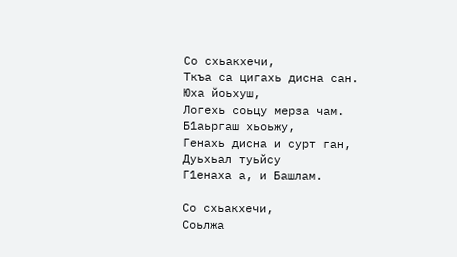Со схьакхечи,
Ткъа са цигахь дисна сан.
Юха йоьхуш,
Логехь соьцу мерза чам.
Б1аьргаш хьоьжу,
Генахь дисна и сурт ган,
Дуьхьал туьйсу
Г1енаха а, и Башлам.

Со схьакхечи,
Соьлжа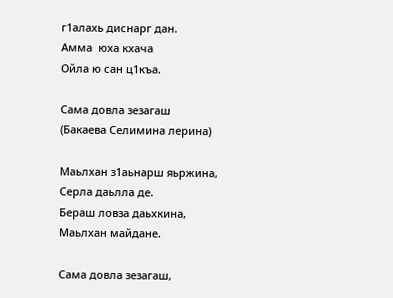г1алахь диснарг дан.
Амма  юха кхача
Ойла ю сан ц1къа.

Сама довла зезагаш
(Бакаева Селимина лерина)

Маьлхан з1аьнарш яьржина,
Серла даьлла де.
Бераш ловза даьхкина,
Маьлхан майдане.

Сама довла зезагаш,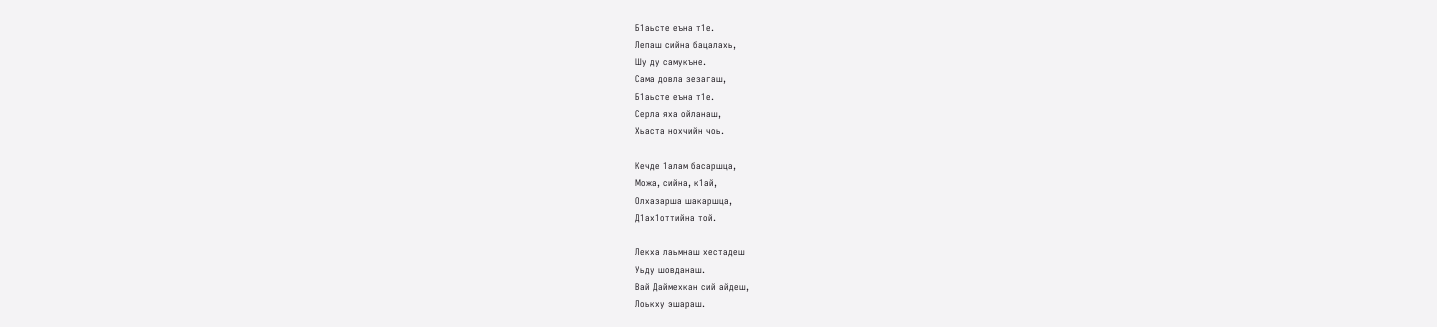Б1аьсте еъна т1е.
Лепаш сийна бацалахь,
Шу ду самукъне.
Сама довла зезагаш,
Б1аьсте еъна т1е.
Серла яха ойланаш,
Хьаста нохчийн чоь.

Кечде 1алам басаршца,
Можа, сийна, к1ай,
Олхазарша шакаршца,
Д1ах1оттийна той.

Лекха лаьмнаш хестадеш
Уьду шовданаш.
Вай Даймехкан сий айдеш,
Лоькху эшараш.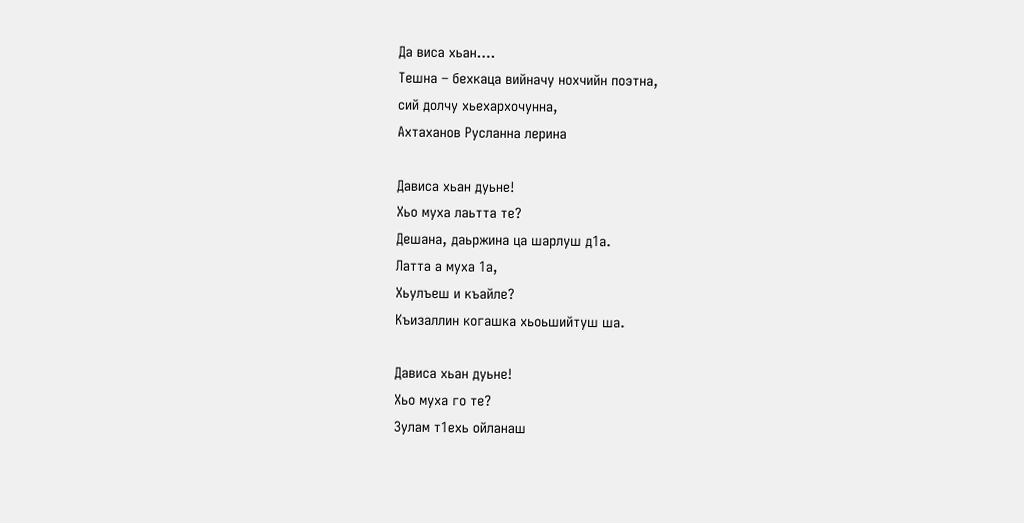Да виса хьан….
Тешна – бехкаца вийначу нохчийн поэтна,
сий долчу хьехархочунна,
Ахтаханов Русланна лерина

Дависа хьан дуьне!
Хьо муха лаьтта те?
Дешана, даьржина ца шарлуш д1а.
Латта а муха 1а,
Хьулъеш и къайле?
Къизаллин когашка хьоьшийтуш ша.

Дависа хьан дуьне!
Хьо муха го те?
Зулам т1ехь ойланаш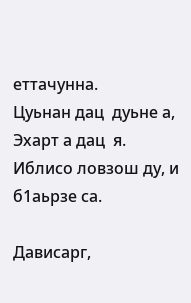еттачунна.
Цуьнан дац  дуьне а,
Эхарт а дац  я.
Иблисо ловзош ду, и б1аьрзе са.

Дависарг,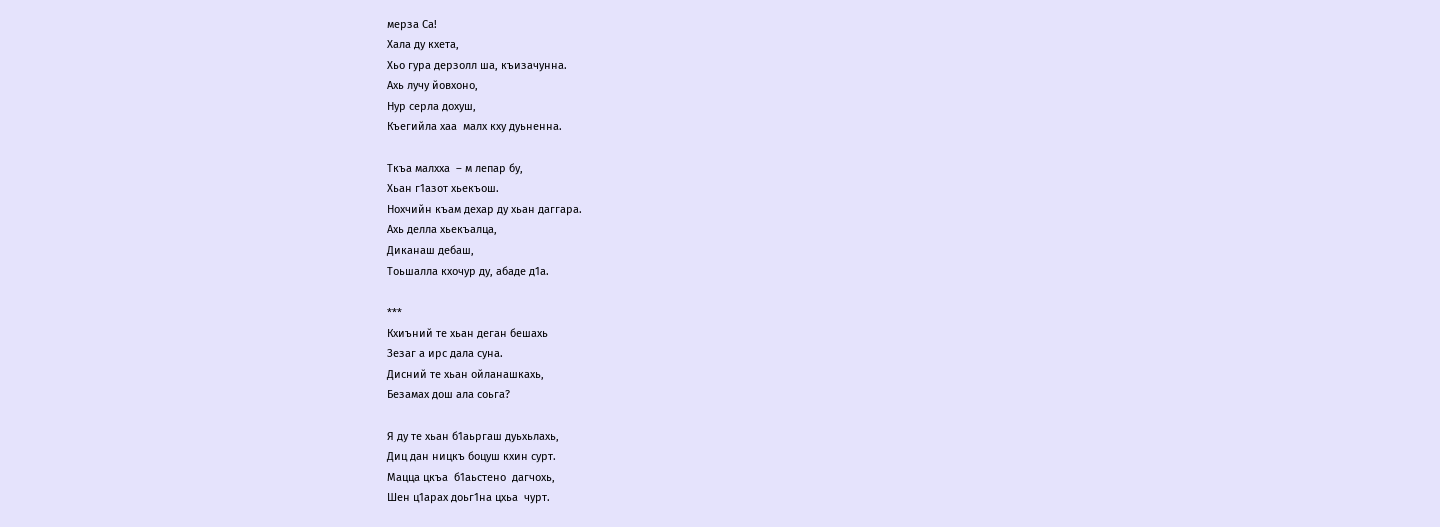мерза Са!
Хала ду кхета,
Хьо гура дерзолл ша, къизачунна.
Ахь лучу йовхоно,
Нур серла дохуш,
Къегийла хаа  малх кху дуьненна.

Ткъа малхха  – м лепар бу,
Хьан г1азот хьекъош.
Нохчийн къам дехар ду хьан даггара.
Ахь делла хьекъалца,
Диканаш дебаш,
Тоьшалла кхочур ду, абаде д1а.

***
Кхиъний те хьан деган бешахь
Зезаг а ирс дала суна.
Дисний те хьан ойланашкахь,
Безамах дош ала соьга?

Я ду те хьан б1аьргаш дуьхьлахь,
Диц дан ницкъ боцуш кхин сурт.
Мацца цкъа  б1аьстено  дагчохь,
Шен ц1арах доьг1на цхьа  чурт.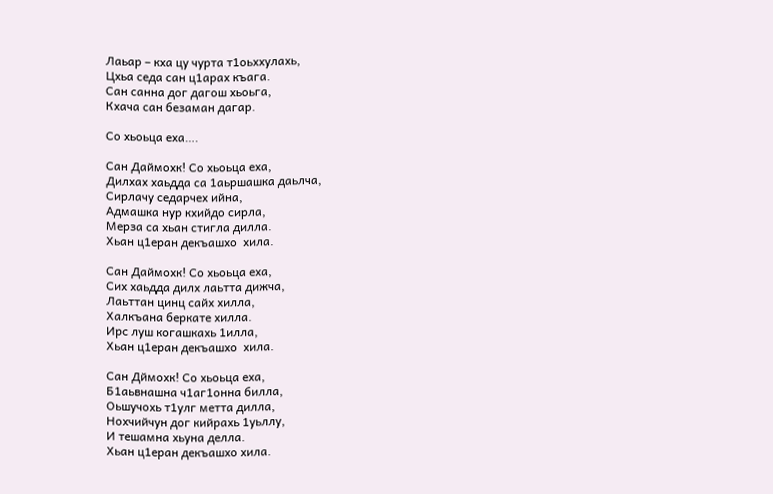Лаьар – кха цу чурта т1оьххулахь,
Цхьа седа сан ц1арах къага.
Сан санна дог дагош хьоьга,
Кхача сан безаман дагар.

Со хьоьца еха….

Сан Даймохк! Со хьоьца еха,
Дилхах хаьдда са 1аьршашка даьлча,
Сирлачу седарчех ийна,
Адмашка нур кхийдо сирла,
Мерза са хьан стигла дилла.
Хьан ц1еран декъашхо  хила.

Сан Даймохк! Со хьоьца еха,
Сих хаьдда дилх лаьтта дижча,
Лаьттан цинц сайх хилла,
Халкъана беркате хилла.
Ирс луш когашкахь 1илла,
Хьан ц1еран декъашхо  хила.

Сан Дймохк! Со хьоьца еха,
Б1аьвнашна ч1аг1онна билла,
Оьшучохь т1улг метта дилла,
Нохчийчун дог кийрахь 1уьллу,
И тешамна хьуна делла.
Хьан ц1еран декъашхо хила.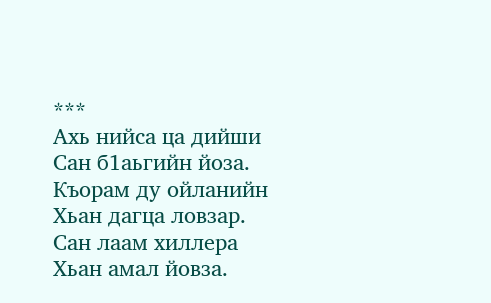***
Ахь нийса ца дийши
Сан б1аьгийн йоза.
Къорам ду ойланийн
Хьан дагца ловзар.
Сан лаам хиллера
Хьан амал йовза.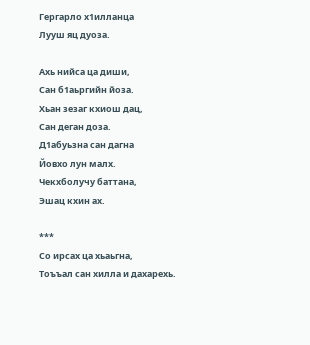Гергарло х1илланца
Лууш яц дуоза.

Ахь нийса ца диши,
Сан б1аьргийн йоза.
Хьан зезаг кхиош дац,
Сан деган доза.
Д1абуьзна сан дагна
Йовхо лун малх.
Чекхболучу баттана,
Эшац кхин ах.

***
Со ирсах ца хьаьгна,
Тоъъал сан хилла и дахарехь.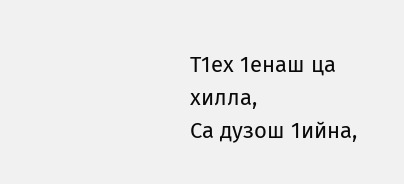Т1ех 1енаш ца хилла,
Са дузош 1ийна,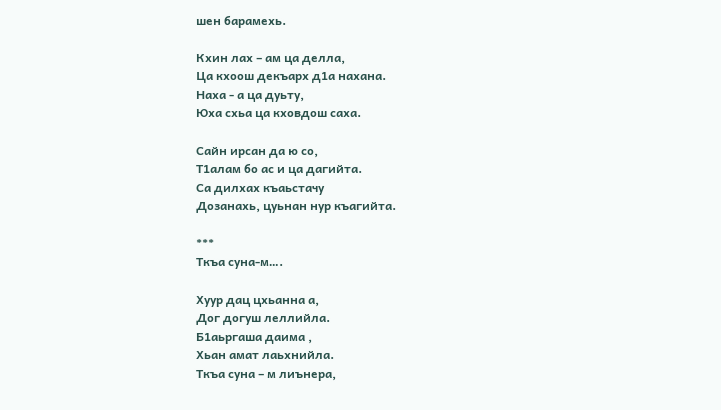шен барамехь.

Кхин лах – ам ца делла,
Ца кхоош декъарх д1а нахана.
Наха - а ца дуьту,
Юха схьа ца кховдош саха.

Сайн ирсан да ю со,
Т1алам бо ас и ца дагийта.
Са дилхах къаьстачу
Дозанахь, цуьнан нур къагийта.

***
Ткъа суна-м….

Хуур дац цхьанна а,
Дог догуш леллийла.
Б1аьргаша даима ,
Хьан амат лаьхнийла.
Ткъа суна – м лиънера,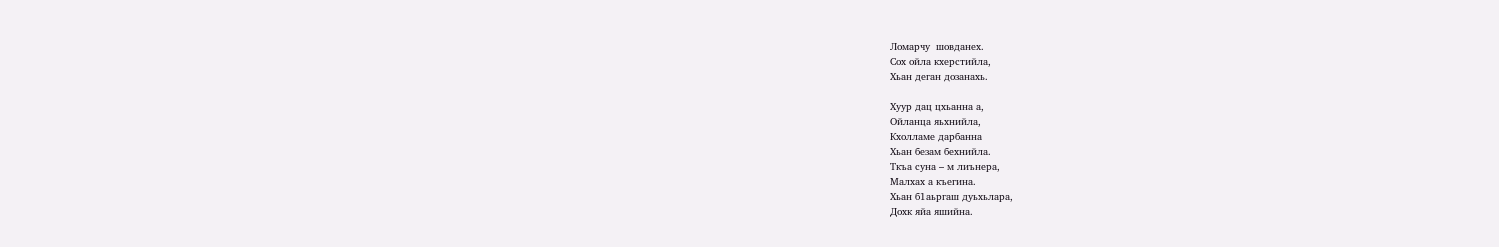Ломарчу  шовданех.
Сох ойла кхерстийла,
Хьан деган дозанахь.

Хуур дац цхьанна а,
Ойланца яьхнийла,
Кхолламе дарбанна
Хьан безам бехнийла.
Ткъа суна – м лиънера,
Малхах а къегина.
Хьан б1аьргаш дуьхьлара,
Дохк яйа яшийна.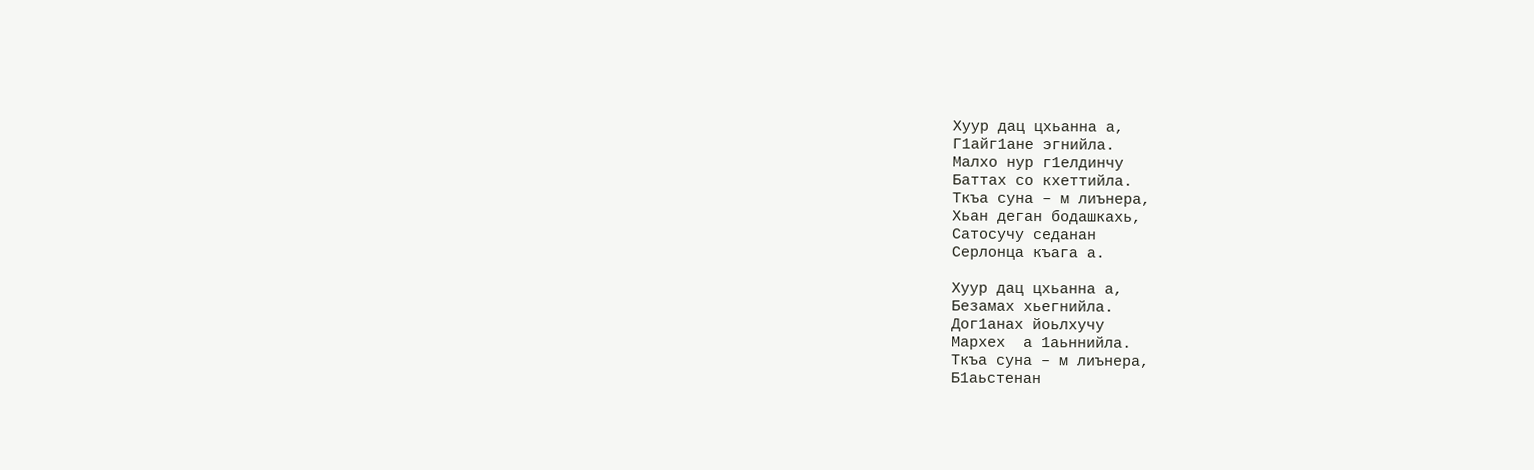Хуур дац цхьанна а,
Г1айг1ане эгнийла.
Малхо нур г1елдинчу
Баттах со кхеттийла.
Ткъа суна – м лиънера,
Хьан деган бодашкахь,
Сатосучу седанан
Серлонца къага а.

Хуур дац цхьанна а,
Безамах хьегнийла.
Дог1анах йоьлхучу
Мархех  а 1аьннийла.
Ткъа суна – м лиънера,
Б1аьстенан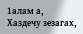1алам а,
Хаздечу зезагах,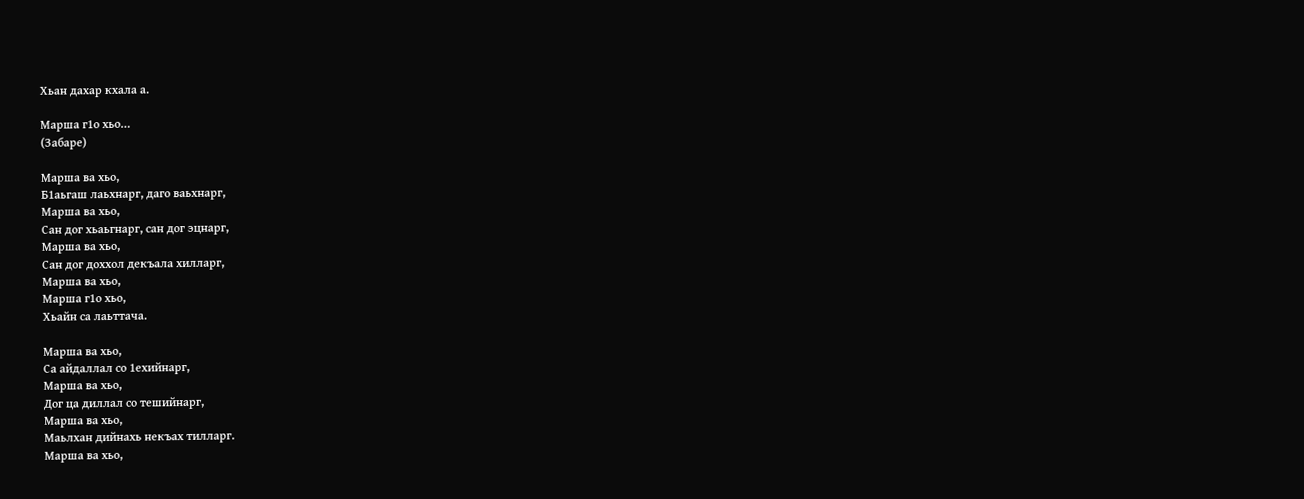Хьан дахар кхала а.

Марша г1о хьо…
(Забаре)

Марша ва хьо,
Б1аьгаш лаьхнарг, даго ваьхнарг,
Марша ва хьо,
Сан дог хьаьгнарг, сан дог эцнарг,
Марша ва хьо,
Сан дог доххол декъала хилларг,
Марша ва хьо,
Марша г1о хьо,
Хьайн са лаьттача.

Марша ва хьо,
Са айдаллал со 1ехийнарг,
Марша ва хьо,
Дог ца диллал со тешийнарг,
Марша ва хьо,
Маьлхан дийнахь некъах тилларг.
Марша ва хьо,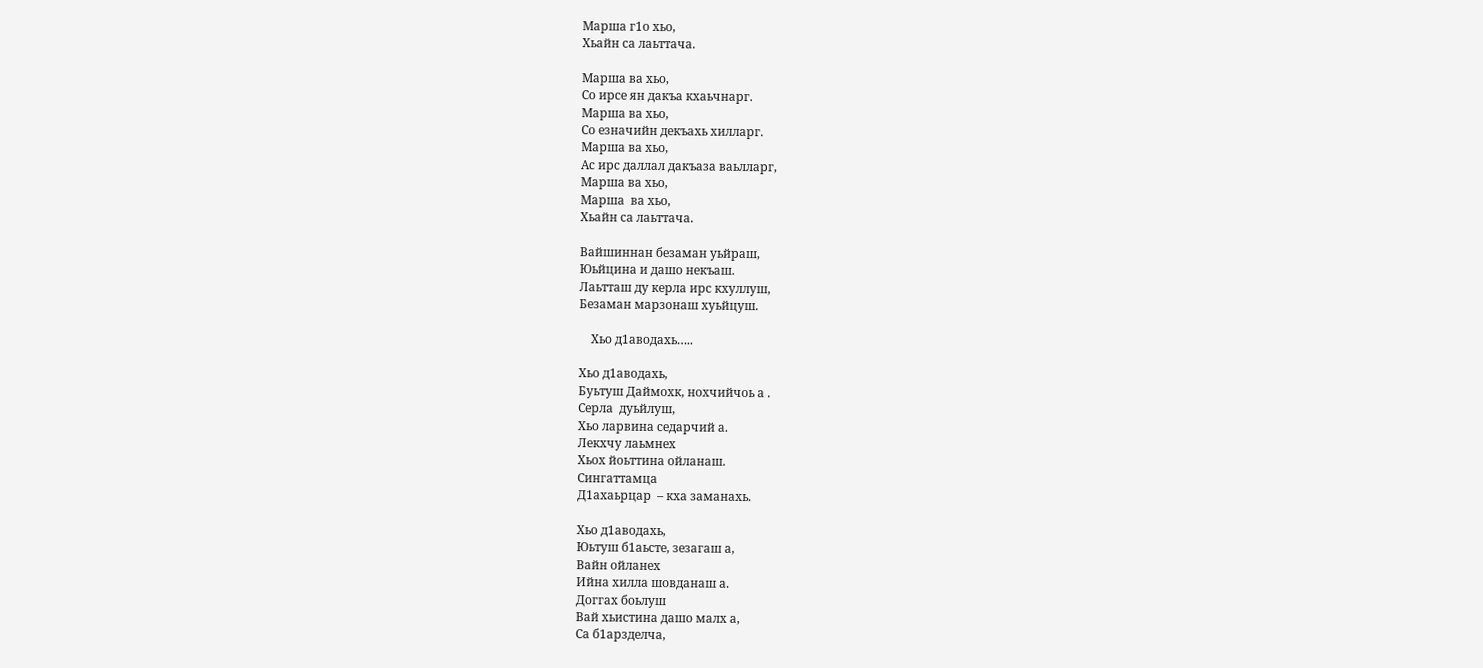Марша г1о хьо,
Хьайн са лаьттача.

Марша ва хьо,
Со ирсе ян дакъа кхаьчнарг.
Марша ва хьо,
Со езначийн декъахь хилларг.
Марша ва хьо,
Ас ирс даллал дакъаза ваьлларг,
Марша ва хьо,
Марша  ва хьо,
Хьайн са лаьттача.

Вайшиннан безаман уьйраш,
Юьйцина и дашо некъаш.
Лаьтташ ду керла ирс кхуллуш,
Безаман марзонаш хуьйцуш.

    Хьо д1аводахь…..

Хьо д1аводахь,
Буьтуш Даймохк, нохчийчоь а .
Серла  дуьйлуш,
Хьо ларвина седарчий а.
Лекхчу лаьмнех
Хьох йоьттина ойланаш.
Сингаттамца
Д1ахаьрцар  – кха заманахь.

Хьо д1аводахь,
Юьтуш б1аьсте, зезагаш а,
Вайн ойланех
Ийна хилла шовданаш а.
Доггах боьлуш
Вай хьистина дашо малх а,
Са б1арзделча,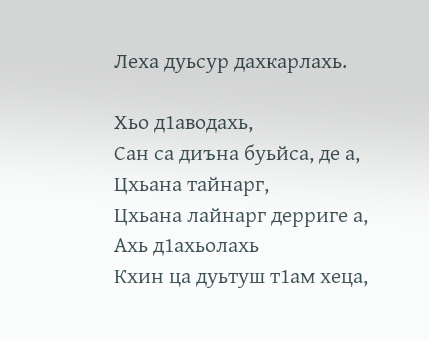Леха дуьсур дахкарлахь.

Хьо д1аводахь,
Сан са диъна буьйса, де а,
Цхьана тайнарг,
Цхьана лайнарг дерриге а,
Ахь д1ахьолахь
Кхин ца дуьтуш т1ам хеца,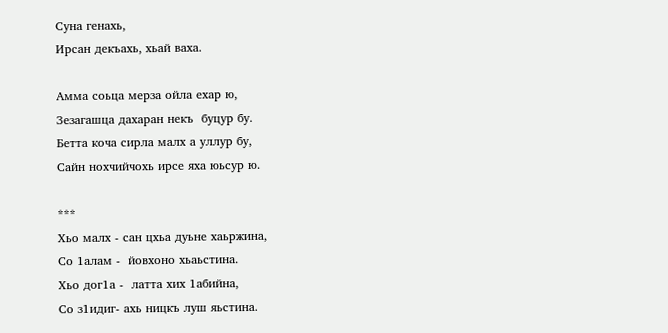Суна генахь,
Ирсан декъахь, хьай ваха.

Амма соьца мерза ойла ехар ю,
Зезагашца дахаран некъ  буцур бу.
Бетта коча сирла малх а уллур бу,
Сайн нохчийчохь ирсе яха юьсур ю.

***
Хьо малх - сан цхьа дуьне хаьржина,
Со 1алам -  йовхоно хьаьстина.
Хьо дог1а -  латта хих 1абийна,
Со з1идиг- ахь ницкъ луш яьстина.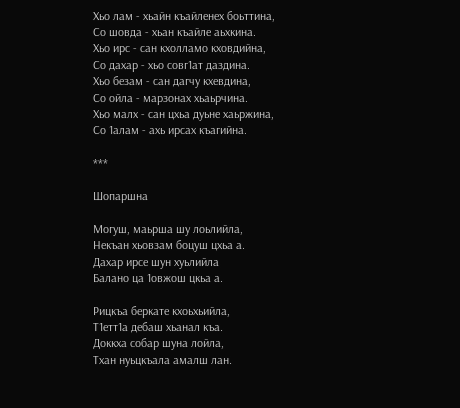Хьо лам - хьайн къайленех боьттина,
Со шовда - хьан къайле аьхкина.
Хьо ирс - сан кхолламо кховдийна,
Со дахар - хьо совг1ат даздина.
Хьо безам - сан дагчу кхевдина,
Со ойла - марзонах хьаьрчина.
Хьо малх - сан цхьа дуьне хаьржина,
Со 1алам - ахь ирсах къагийна.

***

Шопаршна

Могуш, маьрша шу лоьлийла,
Некъан хьовзам боцуш цхьа а.
Дахар ирсе шун хуьлийла
Балано ца 1овжош цкьа а.

Рицкъа беркате кхоьхьийла,
Т1етт1а дебаш хьанал къа.
Доккха собар шуна лойла,
Тхан нуьцкъала амалш лан.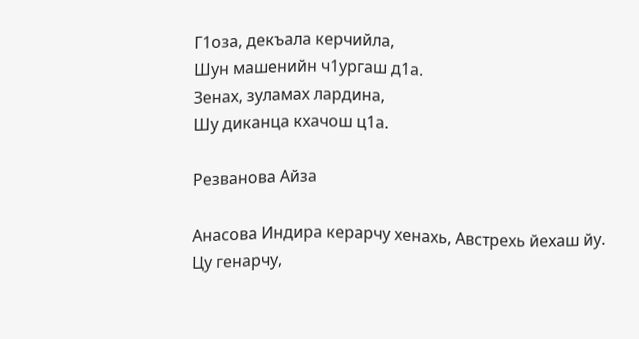Г1оза, декъала керчийла,
Шун машенийн ч1ургаш д1а.
Зенах, зуламах лардина,
Шу диканца кхачош ц1а.

Резванова Айза

Анасова Индира керарчу хенахь, Австрехь йехаш йу. Цу генарчу,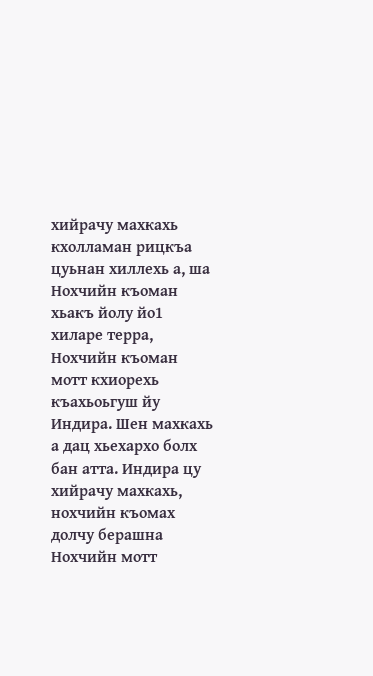хийрачу махкахь кхолламан рицкъа цуьнан хиллехь а, ша Нохчийн къоман хьакъ йолу йо1 хиларе терра, Нохчийн къоман мотт кхиорехь къахьоьгуш йу Индира. Шен махкахь а дац хьехархо болх бан атта. Индира цу хийрачу махкахь, нохчийн къомах долчу берашна Нохчийн мотт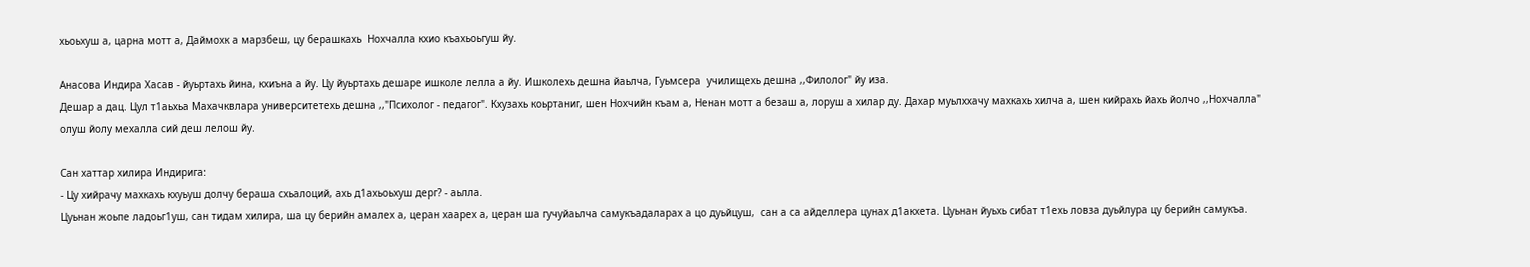хьоьхуш а, царна мотт а, Даймохк а марзбеш, цу берашкахь  Нохчалла кхио къахьоьгуш йу.

Анасова Индира Хасав - йуьртахь йина, кхиъна а йу. Цу йуьртахь дешаре ишколе лелла а йу. Ишколехь дешна йаьлча, Гуьмсера  училищехь дешна ,,Филолог" йу иза.
Дешар а дац. Цул т1аьхьа Махачквлара университетехь дешна ,,"Психолог - педагог". Кхузахь коьртаниг, шен Нохчийн къам а, Ненан мотт а безаш а, лоруш а хилар ду. Дахар муьлххачу махкахь хилча а, шен кийрахь йахь йолчо ,,Нохчалла" олуш йолу мехалла сий деш лелош йу.

Сан хаттар хилира Индирига:
- Цу хийрачу махкахь кхуьуш долчу бераша схьалоций, ахь д1ахьоьхуш дерг? - аьлла.
Цуьнан жоьпе ладоьг1уш, сан тидам хилира, ша цу берийн амалех а, церан хаарех а, церан ша гучуйаьлча самукъадаларах а цо дуьйцуш,  сан а са айделлера цунах д1акхета. Цуьнан йуьхь сибат т1ехь ловза дуьйлура цу берийн самукъа.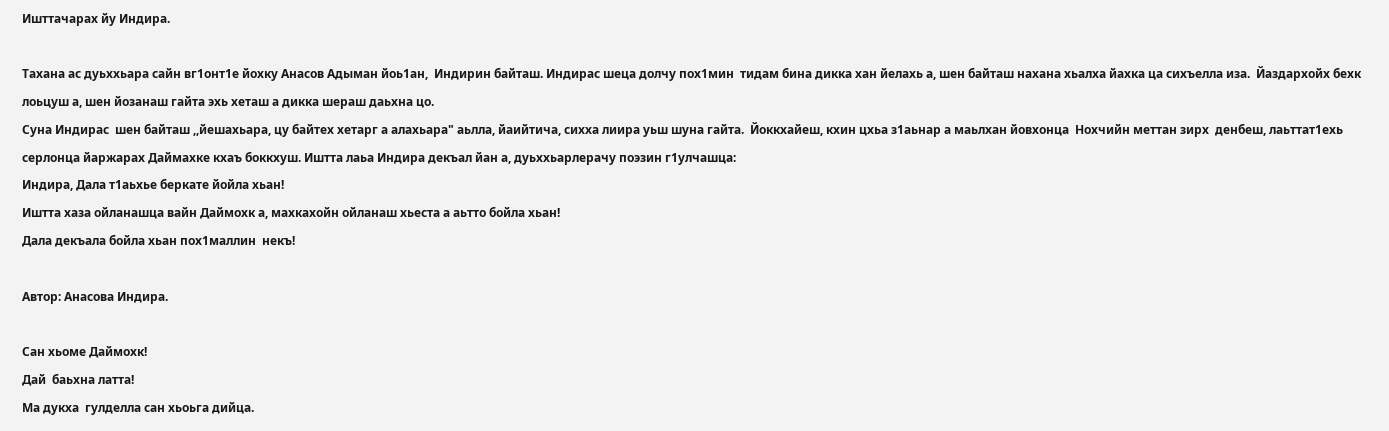Ишттачарах йу Индира.

Тахана ас дуьххьара сайн вг1онт1е йохку Анасов Адыман йоь1ан,  Индирин байташ. Индирас шеца долчу пох1мин  тидам бина дикка хан йелахь а, шен байташ нахана хьалха йахка ца сихъелла иза.  Йаздархойх бехк лоьцуш а, шен йозанаш гайта эхь хеташ а дикка шераш даьхна цо.
Суна Индирас  шен байташ ,,йешахьара, цу байтех хетарг а алахьара" аьлла, йаийтича, сихха лиира уьш шуна гайта.  Йоккхайеш, кхин цхьа з1аьнар а маьлхан йовхонца  Нохчийн меттан зирх  денбеш, лаьттат1ехь серлонца йаржарах Даймахке кхаъ боккхуш. Иштта лаьа Индира декъал йан а, дуьххьарлерачу поэзин г1улчашца:
Индира, Дала т1аьхье беркате йойла хьан!
Иштта хаза ойланашца вайн Даймохк а, махкахойн ойланаш хьеста а аьтто бойла хьан!
Дала декъала бойла хьан пох1маллин  некъ!

Автор: Анасова Индира.

Сан хьоме Даймохк!
Дай  баьхна латта!
Ма дукха  гулделла сан хьоьга дийца.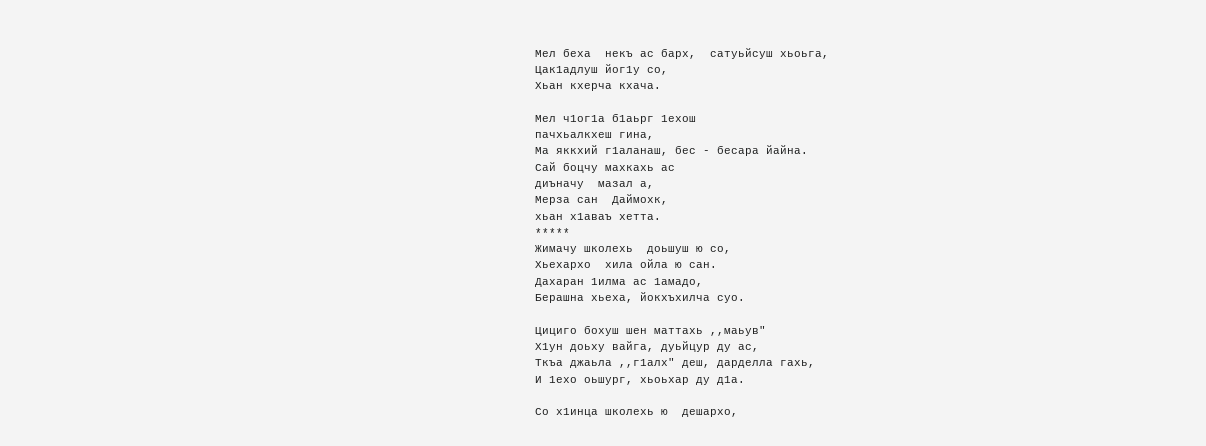Мел беха  некъ ас барх,  сатуьйсуш хьоьга,
Цак1адлуш йог1у со,
Хьан кхерча кхача.

Мел ч1ог1а б1аьрг 1ехош
пачхьалкхеш гина,
Ма яккхий г1аланаш, бес - бесара йайна.
Сай боцчу махкахь ас
диъначу  мазал а,
Мерза сан  Даймохк,
хьан х1аваъ хетта.
*****
Жимачу школехь  доьшуш ю со,
Хьехархо  хила ойла ю сан.
Дахаран 1илма ас 1амадо,
Берашна хьеха, йокхъхилча суо.

Цициго бохуш шен маттахь ,,маьув"
Х1ун доьху вайга, дуьйцур ду ас,
Ткъа джаьла ,,г1алх" деш, дарделла гахь,
И 1ехо оьшург, хьоьхар ду д1а.

Со х1инца школехь ю  дешархо,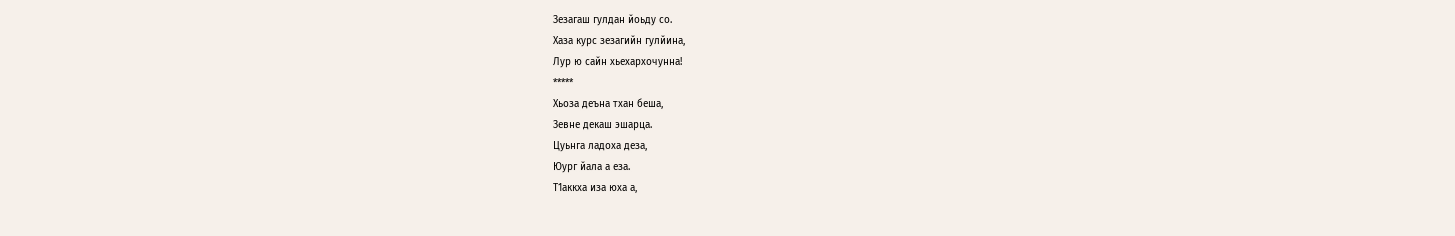Зезагаш гулдан йоьду со.
Хаза курс зезагийн гулйина,
Лур ю сайн хьехархочунна!
*****
Хьоза деъна тхан беша,
Зевне декаш эшарца.
Цуьнга ладоха деза,
Юург йала а еза.
Т1аккха иза юха а,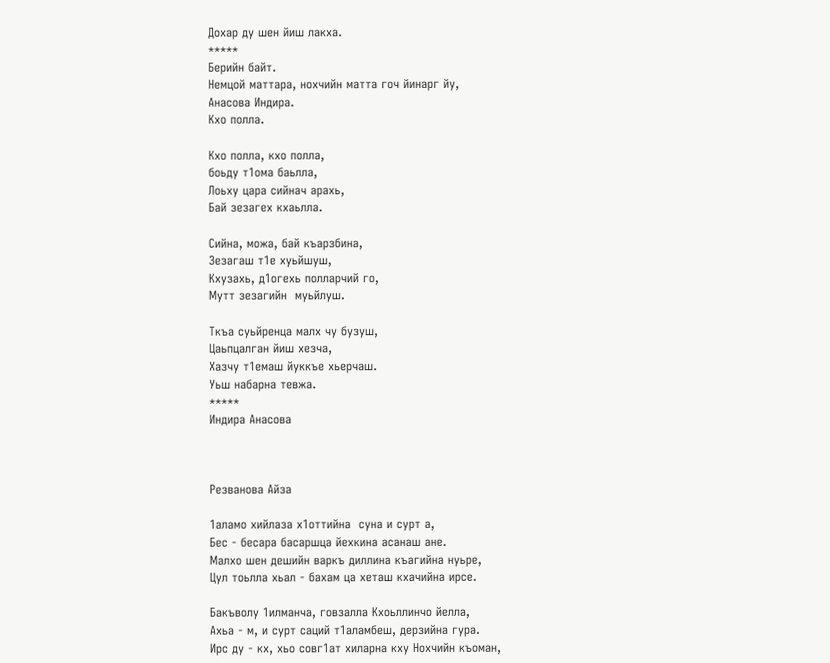Дохар ду шен йиш лакха.
*****
Берийн байт.
Немцой маттара, нохчийн матта гоч йинарг йу,
Анасова Индира.
Кхо полла.

Кхо полла, кхо полла,
боьду т1ома баьлла,
Лоьху цара сийнач арахь,
Бай зезагех кхаьлла.

Сийна, можа, бай къарзбина,
Зезагаш т1е хуьйшуш,
Кхузахь, д1огехь полларчий го,
Мутт зезагийн  муьйлуш.

Ткъа суьйренца малх чу бузуш,
Цаьпцалган йиш хезча,
Хазчу т1емаш йуккъе хьерчаш.
Уьш набарна тевжа.
*****
Индира Анасова



Резванова Айза

1аламо хийлаза х1оттийна  суна и сурт а,
Бес - бесара басаршца йехкина асанаш ане.
Малхо шен дешийн варкъ диллина къагийна нуьре,
Цул тоьлла хьал - бахам ца хеташ кхачийна ирсе.

Бакъволу 1илманча, говзалла Кхоьллинчо йелла,
Ахьа - м, и сурт саций т1аламбеш, дерзийна гура.
Ирс ду - кх, хьо совг1ат хиларна кху Нохчийн къоман,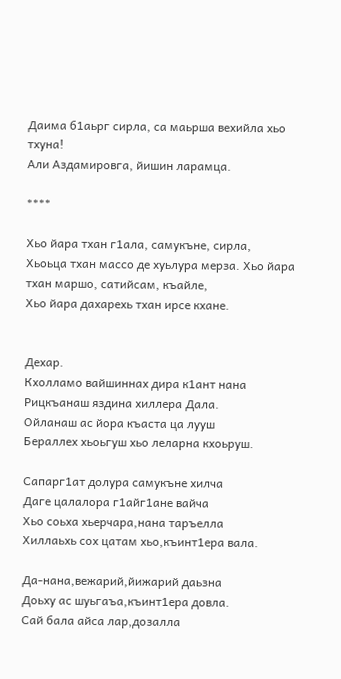Даима б1аьрг сирла, са маьрша вехийла хьо тхуна!
Али Аздамировга, йишин ларамца.

****

Хьо йара тхан г1ала, самукъне, сирла,
Хьоьца тхан массо де хуьлура мерза. Хьо йара тхан маршо, сатийсам, къайле,
Хьо йара дахарехь тхан ирсе кхане.


Дехар.
Кхолламо вайшиннах дира к1ант нана
Рицкъанаш яздина хиллера Дала.
Ойланаш ас йора къаста ца лууш
Бераллех хьоьгуш хьо леларна кхоьруш.

Сапарг1ат долура самукъне хилча
Даге цалалора г1айг1ане вайча
Хьо соьха хьерчара,нана таръелла
Хиллаьхь сох цатам хьо,къинт1ера вала.

Да-нана,вежарий,йижарий даьзна
Доьху ас шуьгаъа,къинт1ера довла.
Сай бала айса лар,дозалла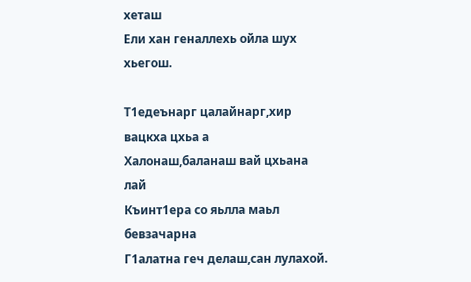хеташ
Ели хан геналлехь ойла шух хьегош.

Т1едеънарг цалайнарг,хир вацкха цхьа а
Халонаш,баланаш вай цхьана лай
Къинт1ера со яьлла маьл бевзачарна
Г1алатна геч делаш,сан лулахой.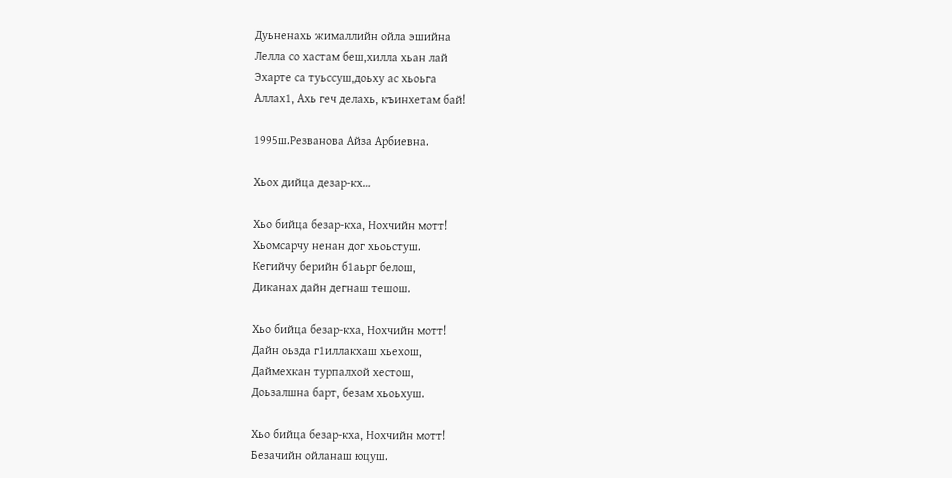Дуьненахь жималлийн ойла эшийна
Лелла со хастам беш,хилла хьан лай
Эхарте са туьссуш,доьху ас хьоьга
Аллах1, Ахь геч делахь, къинхетам бай!

1995ш.Резванова Айза Арбиевна.

Хьох дийца дезар-кх…

Хьо бийца безар-кха, Нохчийн мотт!
Хьомсарчу ненан дог хьоьстуш.
Кегийчу берийн б1аьрг белош,
Диканах дайн дегнаш тешош.

Хьо бийца безар-кха, Нохчийн мотт!
Дайн оьзда г1иллакхаш хьехош,
Даймехкан турпалхой хестош,
Доьзалшна барт, безам хьоьхуш.

Хьо бийца безар-кха, Нохчийн мотт!
Безачийн ойланаш юцуш.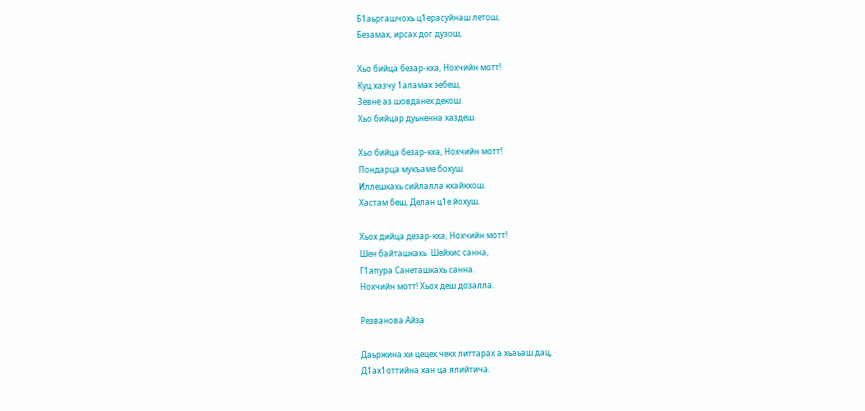Б1аьргашчохь ц1ерасуйнаш летош,
Безамах, ирсах дог дузош,

Хьо бийца безар-кха, Нохчийн мотт!
Куц хазчу 1аламах эебеш,
Зевне аз шовданех декош.
Хьо бийцар дуьненна хаздеш.

Хьо бийца безар-кха, Нохчийн мотт!
Пондарца мукъаме бохуш.
Иллешкахь сийлалла кхайкхош.
Хастам беш, Делан ц1е йохуш.

Хьох дийца дезар-кха, Нохчийн мотт!
Шен байташкахь  Шейхис санна,
Г1апура Санеташкахь санна.
Нохчийн мотт! Хьох деш дозалла.

Резванова Айза

Даьржина хи цецех чекх литтарах а хьаьаш дац,
Д1ах1оттийна хан ца ялийтича.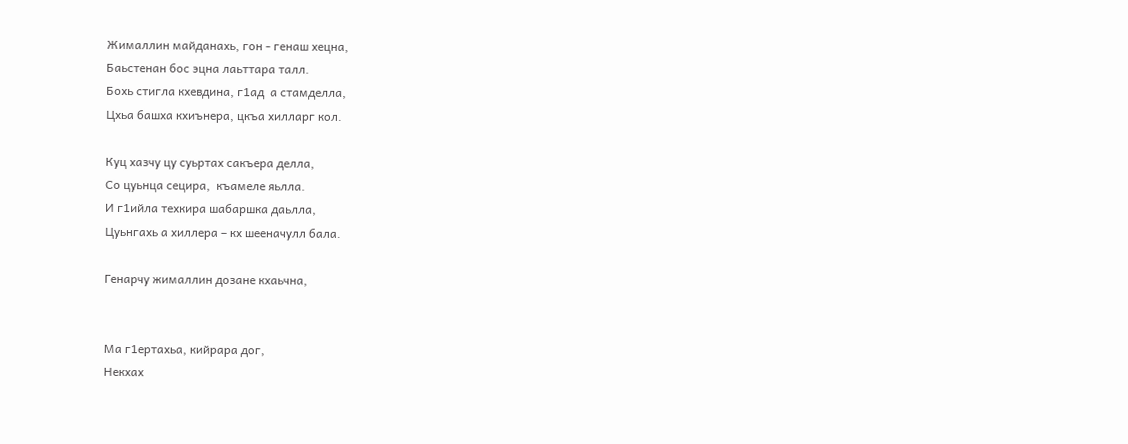Жималлин майданахь, гон - генаш хецна,
Баьстенан бос эцна лаьттара талл.
Бохь стигла кхевдина, г1ад  а стамделла,
Цхьа башха кхиънера, цкъа хилларг кол.

Куц хазчу цу суьртах сакъера делла,
Со цуьнца сецира,  къамеле яьлла.
И г1ийла техкира шабаршка даьлла,
Цуьнгахь а хиллера – кх шееначулл бала.

Генарчу жималлин дозане кхаьчна,


Ма г1ертахьа, кийрара дог,
Некхах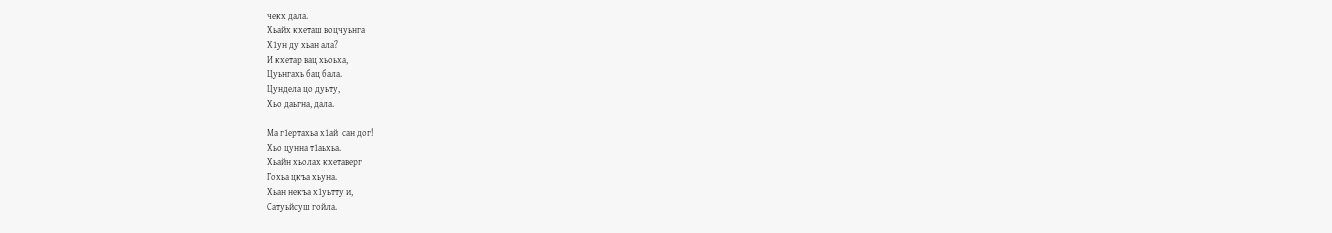чекх дала.
Хьайх кхеташ воцчуьнга
Х1ун ду хьан ала?
И кхетар вац хьоьха,
Цуьнгахь бац бала.
Цундела цо дуьту,
Хьо даьгна, дала.

Ма г1ертахьа х1ай  сан дог!
Хьо цунна т1аьхьа.
Хьайн хьолах кхетаверг
Гохьа цкъа хьуна.
Хьан некъа х1уьтту и,
Сатуьйсуш гойла.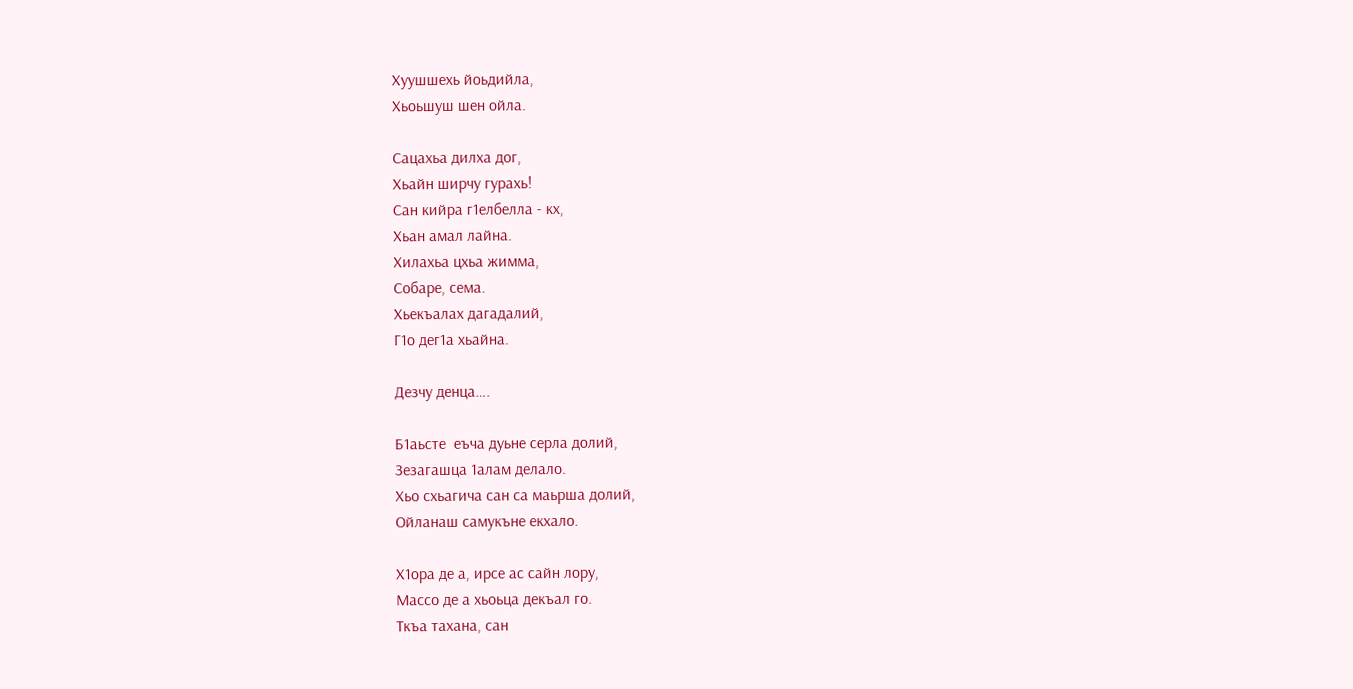Хуушшехь йоьдийла,
Хьоьшуш шен ойла.

Сацахьа дилха дог,
Хьайн ширчу гурахь!
Сан кийра г1елбелла - кх,
Хьан амал лайна.
Хилахьа цхьа жимма,
Собаре, сема.
Хьекъалах дагадалий,
Г1о дег1а хьайна.

Дезчу денца….

Б1аьсте  еъча дуьне серла долий,
Зезагашца 1алам делало.
Хьо схьагича сан са маьрша долий,
Ойланаш самукъне екхало.

Х1ора де а, ирсе ас сайн лору,
Массо де а хьоьца декъал го.
Ткъа тахана, сан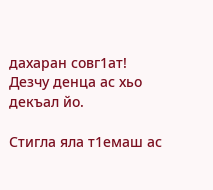дахаран совг1ат!
Дезчу денца ас хьо декъал йо.

Стигла яла т1емаш ас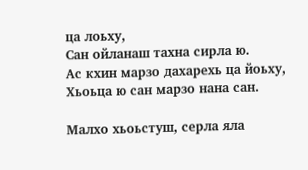ца лоьху,
Сан ойланаш тахна сирла ю.
Ас кхин марзо дахарехь ца йоьху,
Хьоьца ю сан марзо нана сан.

Малхо хьоьстуш, серла яла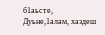б1аьсте,
Дуьне,1алам, хаздеш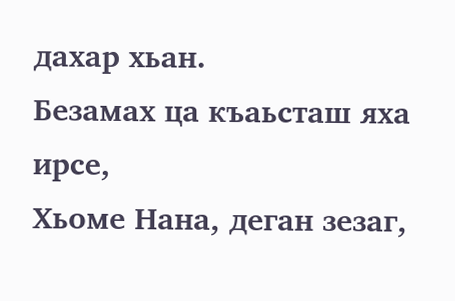дахар хьан.
Безамах ца къаьсташ яха ирсе,
Хьоме Нана, деган зезаг,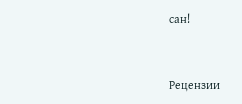сан!


Рецензии